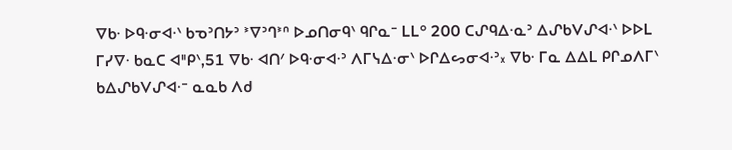ᐁᑲᐧ ᐅᑫᐧᓂᐊᐧᐠ ᑲᓀᐣᑎᔭᐣ ᕑᐁᐣᒉᕑᐢ ᐅᓄᑎᓂᑫᐠ ᑫᒋᓇᐨ ᒪᒪᐤ 200 ᑕᔑᑫᐃᐧᓇᐣ ᐃᔑᑲᐯᔑᐊᐧᐠ ᐅᐅᒪ ᒥᓯᐁᐧ ᑲᓇᑕ ᐊᐦᑭᐠ,51 ᐁᑲᐧ ᐊᑎᐟ ᐅᑫᐧᓂᐊᐧᐣ ᐱᒥᓭᐃᐧᓂᐠ ᐅᒋᐃᔕᓂᐊᐧᐣ᙮ ᐁᑲᐧ ᒥᓇ ᐃᐃᒪ ᑭᒋᓄᐱᒥᐠ ᑲᐃᔑᑲᐯᔑᐊᐧᐨ ᓇᓇᑲ ᐱᑯ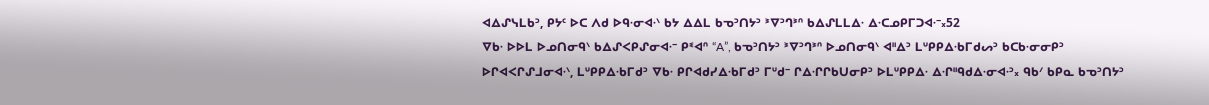ᐊᐃᔑᓭᒪᑲᐣ, ᑭᔭᑦ ᐅᑕ ᐱᑯ ᐅᑫᐧᓂᐊᐧᐠ ᑲᔭ ᐃᐃᒪ ᑲᓀᐣᑎᔭᐣ ᕑᐁᐣᒉᕑᐢ ᑲᐃᔑᒪᒪᐃᐧ ᐃᐧᑕᓄᑭᒥᑐᐊᐧᐨ᙮52
ᐁᑲᐧ ᐅᐅᒪ ᐅᓄᑎᓂᑫᐠ ᑲᐃᔑᐸᑭᔑᓂᐊᐧᐨ ᑭᓫᐊᐢ “A”, ᑲᓀᐣᑎᔭᐣ ᕑᐁᐣᒉᕑᐢ ᐅᓄᑎᓂᑫᐠ ᐊᐦᐃᐣ ᒪᐡᑭᑭᐃᐧᑲᒥᑯᔕᐣ ᑲᑕᑲᐧᓂᓂᑭᐣ ᐅᒋᐊᐸᒋᔑᒧᓂᐊᐧᐠ, ᒪᐡᑭᑭᐃᐧᑲᒥᑯᐣ ᐁᑲᐧ ᑭᒋᐊᑯᓯᐃᐧᑲᒥᑯᐣ ᒥᐡᑯᐨ ᒋᐃᐧᒋᒋᑲᑌᓂᑭᐣ ᐅᒪᐡᑭᑭᐃᐧ ᐃᐧᒋᐦᑫᑯᐃᐧᓂᐊᐧᐣ᙮ ᑫᑲᐟ ᑲᑭᓇ ᑲᓀᐣᑎᔭᐣ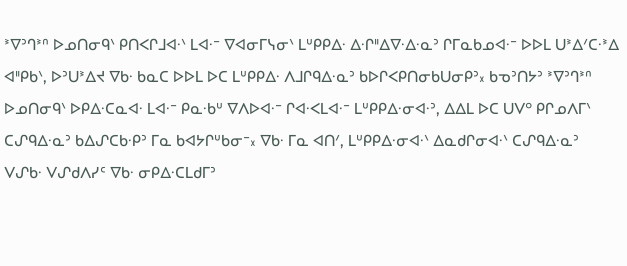ᕑᐁᐣᒉᕑᐢ ᐅᓄᑎᓂᑫᐠ ᑭᑎᐸᒋᒧᐊᐧᐠ ᒪᐊᐧᐨ ᐁᐊᓂᒥᓭᓂᐠ ᒪᐡᑭᑭᐃᐧ ᐃᐧᒋᐦᐃᐁᐧᐃᐧᓇᐣ ᒋᒥᓇᑲᓄᐊᐧᐨ ᐅᐅᒪ ᑌᕑᐃᐟᑕᐧᕑᐃ ᐊᐦᑭᑲᐠ, ᐅᐣᑌᕑᐃᔪ ᐁᑲᐧ ᑲᓇᑕ ᐅᐅᒪ ᐅᑕ ᒪᐡᑭᑭᐃᐧ ᐱᒧᒋᑫᐃᐧᓇᐣ ᑲᐅᒋᐸᑭᑎᓂᑲᑌᓂᑭᐣ᙮ ᑲᓀᐣᑎᔭᐣ ᕑᐁᐣᒉᕑᐢ ᐅᓄᑎᓂᑫᐠ ᐅᑭᐃᐧᑕᓇᐊᐧ ᒪᐊᐧᐨ ᑭᓇᐧᑲᐡ ᐁᐱᐅᐊᐧᐨ ᒋᐊᐧᐸᒪᐊᐧᐨ ᒪᐡᑭᑭᐃᐧᓂᐊᐧᐣ, ᐃᐃᒪ ᐅᑕ ᑌᐯᐤ ᑭᒋᓄᐱᒥᐠ ᑕᔑᑫᐃᐧᓇᐣ ᑲᐃᔑᑕᑲᐧᑭᐣ ᒥᓇ ᑲᐊᔭᒋᐡᑲᓂᐨ᙮ ᐁᑲᐧ ᒥᓇ ᐊᑎᐟ, ᒪᐡᑭᑭᐃᐧᓂᐊᐧᐠ ᐃᓇᑯᒋᓂᐊᐧᐠ ᑕᔑᑫᐃᐧᓇᐣ ᐯᔑᑲᐧ ᐯᔑᑯᐱᓯᑦ ᐁᑲᐧ ᓂᑭᐃᐧᑕᒪᑯᒥᐣ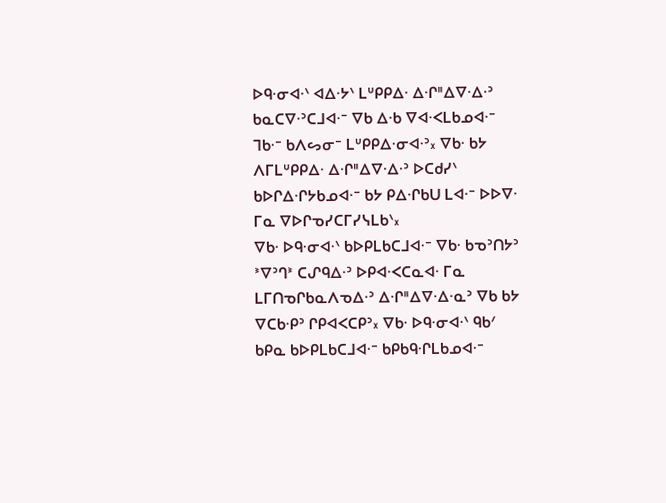ᐅᑫᐧᓂᐊᐧᐠ ᐊᐃᐧᔭᐠ ᒪᐡᑭᑭᐃᐧ ᐃᐧᒋᐦᐃᐁᐧᐃᐧᐣ ᑲᓇᑕᐁᐧᐣᑕᒧᐊᐧᐨ ᐁᑲ ᐃᐧᑲ ᐁᐊᐧᐸᒪᑲᓄᐊᐧᐨ ᒣᑲᐧᐨ ᑲᐱᔕᓂᐨ ᒪᐡᑭᑭᐃᐧᓂᐊᐧᐣ᙮ ᐁᑲᐧ ᑲᔭ ᐱᒥᒪᐡᑭᑭᐃᐧ ᐃᐧᒋᐦᐃᐁᐧᐃᐧᐣ ᐅᑕᑯᓯᐠ ᑲᐅᒋᐃᐧᒋᔭᑲᓄᐊᐧᐨ ᑲᔭ ᑭᐃᐧᒋᑲᑌ ᒪᐊᐧᐨ ᐅᐅᐁᐧ ᒥᓇ ᐁᐅᒋᓀᓯᑕᒥᓯᓭᒪᑲᐠ᙮
ᐁᑲᐧ ᐅᑫᐧᓂᐊᐧᐠ ᑲᐅᑭᒪᑲᑕᒧᐊᐧᐨ ᐁᑲᐧ ᑲᓀᐣᑎᔭᐣ ᕑᐁᐣᒉᕑ ᑕᔑᑫᐃᐧᐣ ᐅᑭᐊᐧᐸᑕᓇᐊᐧ ᒥᓇ ᒪᒥᑎᓀᒋᑲᓇᐱᓀᐃᐧᐣ ᐃᐧᒋᐦᐃᐁᐧᐃᐧᓇᐣ ᐁᑲ ᑲᔭ ᐁᑕᑲᐧᑭᐣ ᒋᑭᐊᐸᑕᑭᐣ᙮ ᐁᑲᐧ ᐅᑫᐧᓂᐊᐧᐠ ᑫᑲᐟ ᑲᑭᓇ ᑲᐅᑭᒪᑲᑕᒧᐊᐧᐨ ᑲᑭᑲᑫᐧᒋᒪᑲᓄᐊᐧᐨ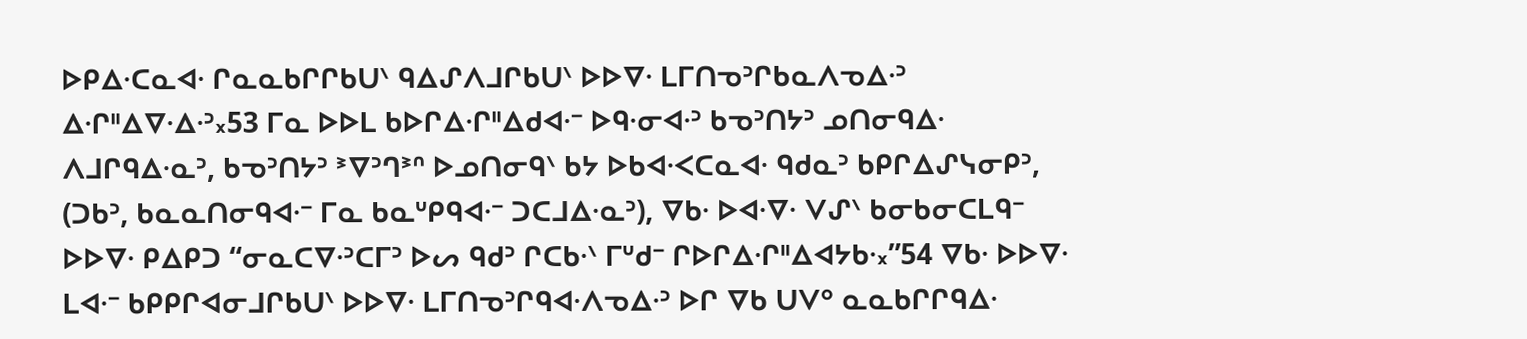ᐅᑭᐃᐧᑕᓇᐊᐧ ᒋᓇᓇᑲᒋᒋᑲᑌᐠ ᑫᐃᔑᐱᒧᒋᑲᑌᐠ ᐅᐅᐁᐧ ᒪᒥᑎᓀᐣᒋᑲᓇᐱᓀᐃᐧᐣ ᐃᐧᒋᐦᐃᐁᐧᐃᐧᐣ᙮53 ᒥᓇ ᐅᐅᒪ ᑲᐅᒋᐃᐧᒋᐦᐃᑯᐊᐧᐨ ᐅᑫᐧᓂᐊᐧᐣ ᑲᓀᐣᑎᔭᐣ ᓄᑎᓂᑫᐃᐧ ᐱᒧᒋᑫᐃᐧᓇᐣ, ᑲᓀᐣᑎᔭᐣ ᕑᐁᐣᒉᕑᐢ ᐅᓄᑎᓂᑫᐠ ᑲᔭ ᐅᑲᐊᐧᐸᑕᓇᐊᐧ ᑫᑯᓇᐣ ᑲᑭᒋᐃᔑᓭᓂᑭᐣ, (ᑐᑲᐣ, ᑲᓇᓇᑎᓂᑫᐊᐧᐨ ᒥᓇ ᑲᓇᐡᑭᑫᐊᐧᐨ ᑐᑕᒧᐃᐧᓇᐣ), ᐁᑲᐧ ᐅᐊᐧᐁᐧ ᐯᔑᐠ ᑲᓂᑲᓂᑕᒪᑫᐨ ᐅᐅᐁᐧ ᑭᐃᑭᑐ “ᓂᓇᑕᐁᐧᐣᑕᒥᐣ ᐅᔕ ᑫᑯᐣ ᒋᑕᑲᐧᐠ ᒥᐡᑯᐨ ᒋᐅᒋᐃᐧᒋᐦᐃᐊᔭᑲᐧ᙮”54 ᐁᑲᐧ ᐅᐅᐁᐧ ᒪᐊᐧᐨ ᑲᑭᑭᒋᐊᓂᒧᒋᑲᑌᐠ ᐅᐅᐁᐧ ᒪᒥᑎᓀᐣᒋᑫᐊᐧᐱᓀᐃᐧᐣ ᐅᒋ ᐁᑲ ᑌᐯᐤ ᓇᓇᑲᒋᒋᑫᐃᐧ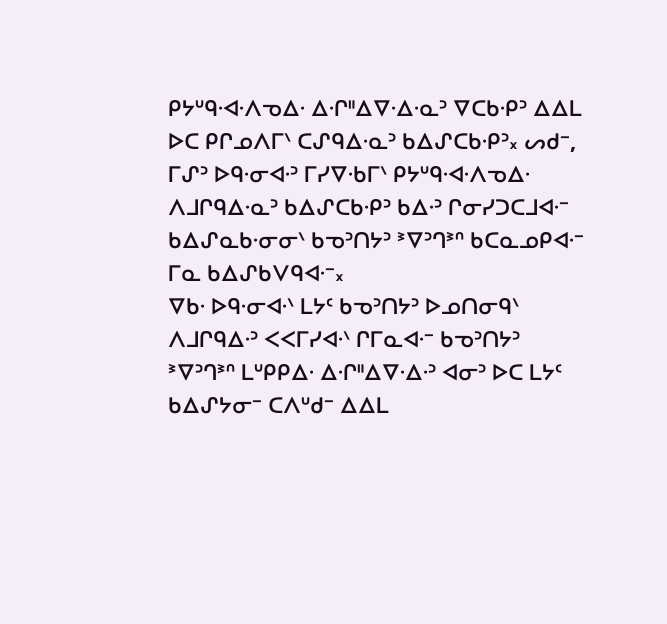ᑭᔭᐡᑫᐧᐊᐧᐱᓀᐃᐧ ᐃᐧᒋᐦᐃᐁᐧᐃᐧᓇᐣ ᐁᑕᑲᐧᑭᐣ ᐃᐃᒪ ᐅᑕ ᑭᒋᓄᐱᒥᐠ ᑕᔑᑫᐃᐧᓇᐣ ᑲᐃᔑᑕᑲᐧᑭᐣ᙮ ᔕᑯᐨ, ᒥᔑᐣ ᐅᑫᐧᓂᐊᐧᐣ ᒥᓯᐁᐧᑲᒥᐠ ᑭᔭᐡᑫᐧᐊᐧᐱᓀᐃᐧ ᐱᒧᒋᑫᐃᐧᓇᐣ ᑲᐃᔑᑕᑲᐧᑭᐣ ᑲᐃᐧᐣ ᒋᓂᓯᑐᑕᒧᐊᐧᐨ ᑲᐃᔑᓇᑲᐧᓂᓂᐠ ᑲᓀᐣᑎᔭᐣ ᕑᐁᐣᒉᕑᐢ ᑲᑕᓇᓄᑭᐊᐧᐨ ᒥᓇ ᑲᐃᔑᑲᐯᑫᐊᐧᐨ᙮
ᐁᑲᐧ ᐅᑫᐧᓂᐊᐧᐠ ᒪᔭᑦ ᑲᓀᐣᑎᔭᐣ ᐅᓄᑎᓂᑫᐠ ᐱᒧᒋᑫᐃᐧᐣ ᐸᐸᒥᓯᐊᐧᐠ ᒋᒥᓇᐊᐧᐨ ᑲᓀᐣᑎᔭᐣ ᕑᐁᐣᒉᕑᐢ ᒪᐡᑭᑭᐃᐧ ᐃᐧᒋᐦᐃᐁᐧᐃᐧᐣ ᐊᓂᐣ ᐅᑕ ᒪᔭᑦ ᑲᐃᔑᔭᓂᐨ ᑕᐱᐡᑯᐨ ᐃᐃᒪ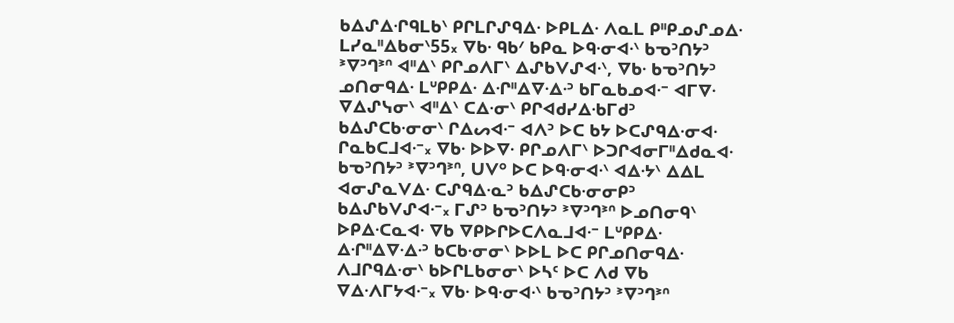ᑲᐃᔑᐃᐧᒋᑫᒪᑲᐠ ᑭᒋᒪᒋᔑᑫᐃᐧ ᐅᑭᒪᐃᐧ ᐱᓇᒪ ᑭᐦᑭᓄᔑᓄᐃᐧ ᒪᓯᓇᐦᐃᑲᓂᐠ55᙮ ᐁᑲᐧ ᑫᑲᐟ ᑲᑭᓇ ᐅᑫᐧᓂᐊᐧᐠ ᑲᓀᐣᑎᔭᐣ ᕑᐁᐣᒉᕑᐢ ᐊᐦᐃᐠ ᑭᒋᓄᐱᒥᐠ ᐃᔑᑲᐯᔑᐊᐧᐠ, ᐁᑲᐧ ᑲᓀᐣᑎᔭᐣ ᓄᑎᓂᑫᐃᐧ ᒪᐡᑭᑭᐃᐧ ᐃᐧᒋᐦᐃᐁᐧᐃᐧᐣ ᑲᒥᓇᑲᓄᐊᐧᐨ ᐊᒥᐁᐧ ᐁᐃᔑᓭᓂᐠ ᐊᐦᐃᐠ ᑕᐃᐧᓂᐠ ᑭᒋᐊᑯᓯᐃᐧᑲᒥᑯᐣ ᑲᐃᔑᑕᑲᐧᓂᓂᐠ ᒋᐃᔕᐊᐧᐨ ᐊᐱᐣ ᐅᑕ ᑲᔭ ᐅᑕᔑᑫᐃᐧᓂᐊᐧ ᒋᓇᑲᑕᒧᐊᐧᐨ᙮ ᐁᑲᐧ ᐅᐅᐁᐧ ᑭᒋᓄᐱᒥᐠ ᐅᑐᒋᐊᓂᒥᐦᐃᑯᓇᐊᐧ ᑲᓀᐣᑎᔭᐣ ᕑᐁᐣᒉᕑᐢ, ᑌᐯᐤ ᐅᑕ ᐅᑫᐧᓂᐊᐧᐠ ᐊᐃᐧᔭᐠ ᐃᐃᒪ ᐊᓂᔑᓇᐯᐃᐧ ᑕᔑᑫᐃᐧᓇᐣ ᑲᐃᔑᑕᑲᐧᓂᓂᑭᐣ ᑲᐃᔑᑲᐯᔑᐊᐧᐨ᙮ ᒥᔑᐣ ᑲᓀᐣᑎᔭᐣ ᕑᐁᐣᒉᕑᐢ ᐅᓄᑎᓂᑫᐠ ᐅᑭᐃᐧᑕᓇᐊᐧ ᐁᑲ ᐁᑭᐅᒋᐅᑕᐱᓇᒧᐊᐧᐨ ᒪᐡᑭᑭᐃᐧ ᐃᐧᒋᐦᐃᐁᐧᐃᐧᐣ ᑲᑕᑲᐧᓂᓂᐠ ᐅᐅᒪ ᐅᑕ ᑭᒋᓄᑎᓂᑫᐃᐧ ᐱᒧᒋᑫᐃᐧᓂᐠ ᑲᐅᒋᒪᑲᓂᓂᐠ ᐅᓴᑦ ᐅᑕ ᐱᑯ ᐁᑲ ᐁᐃᐧᐱᒥᔭᐊᐧᐨ᙮ ᐁᑲᐧ ᐅᑫᐧᓂᐊᐧᐠ ᑲᓀᐣᑎᔭᐣ ᕑᐁᐣᒉᕑᐢ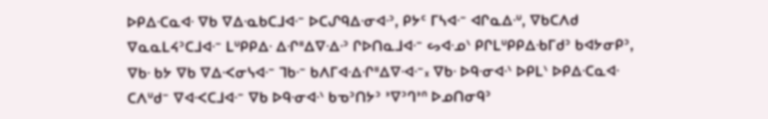ᐅᑭᐃᐧᑕᓇᐊᐧ ᐁᑲ ᐁᐃᐧᓇᑲᑕᒧᐊᐧᐨ ᐅᑕᔑᑫᐃᐧᓂᐊᐧᐣ, ᑭᔭᑦ ᒥᓴᐊᐧᐨ ᐊᒋᓇᐃᐧᐡ, ᐁᑲᑕᐱᑯ ᐁᓇᓇᒪᔦᐣᑕᒧᐊᐧᐨ ᒪᐡᑭᑭᐃᐧ ᐃᐧᒋᐦᐃᐁᐧᐃᐧᐣ ᒋᐅᑎᓇᒧᐊᐧᐨ ᔕᐊᐧᓄᐠ ᑭᒋᒪᐡᑭᑭᐃᐧᑲᒥᑯᐣ ᑲᐊᔭᓂᑭᐣ, ᐁᑲᐧ ᑲᔭ ᐁᑲ ᐁᐃᐧᐸᓂᓭᐊᐧᐨ ᒣᑲᐧᐨ ᑲᐱᒥᐊᐧᐃᐧᒋᐦᐃᐁᐧᐊᐧᐨ᙮ ᐁᑲᐧ ᐅᑫᐧᓂᐊᐧᐠ ᐅᑭᒪᐠ ᐅᑭᐃᐧᑕᓇᐊᐧ ᑕᐱᐡᑯᐨ ᐁᐊᐧᐸᑕᒧᐊᐧᐨ ᐁᑲ ᐅᑫᐧᓂᐊᐧᐠ ᑲᓀᐣᑎᔭᐣ ᕑᐁᐣᒉᕑᐢ ᐅᓄᑎᓂᑫᐣ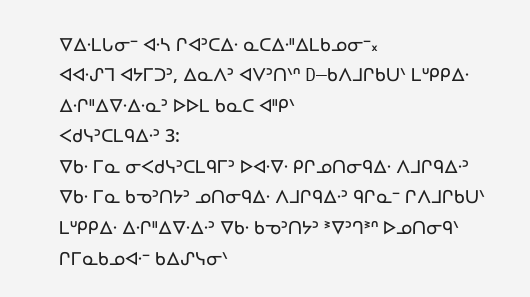ᐁᐃᐧᒪᒐᓂᐨ ᐊᐧᓴ ᒋᐊᐣᑕᐃᐧ ᓇᑕᐃᐧᐦᐃᒪᑲᓄᓂᐨ᙮
ᐊᐊᐧᔑᒣ ᐊᔭᒥᑐᐣ, ᐃᓇᐱᐣ ᐊᐯᐣᑎᐠᐢ D—ᑲᐱᒧᒋᑲᑌᐠ ᒪᐡᑭᑭᐃᐧ ᐃᐧᒋᐦᐃᐁᐧᐃᐧᓇᐣ ᐅᐅᒪ ᑲᓇᑕ ᐊᐦᑭᐠ
ᐸᑯᓭᐣᑕᒪᑫᐃᐧᐣ 3:
ᐁᑲᐧ ᒥᓇ ᓂᐸᑯᓭᐣᑕᒪᑫᒥᐣ ᐅᐊᐧᐁᐧ ᑭᒋᓄᑎᓂᑫᐃᐧ ᐱᒧᒋᑫᐃᐧᐣ ᐁᑲᐧ ᒥᓇ ᑲᓀᐣᑎᔭᐣ ᓄᑎᓂᑫᐃᐧ ᐱᒧᒋᑫᐃᐧᐣ ᑫᒋᓇᐨ ᒋᐱᒧᒋᑲᑌᐠ ᒪᐡᑭᑭᐃᐧ ᐃᐧᒋᐦᐃᐁᐧᐃᐧᐣ ᐁᑲᐧ ᑲᓀᐣᑎᔭᐣ ᕑᐁᐣᒉᕑᐢ ᐅᓄᑎᓂᑫᐠ ᒋᒥᓇᑲᓄᐊᐧᐨ ᑲᐃᔑᓭᓂᐠ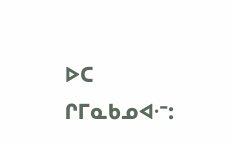ᐅᑕ ᒋᒥᓇᑲᓄᐊᐧᐨ: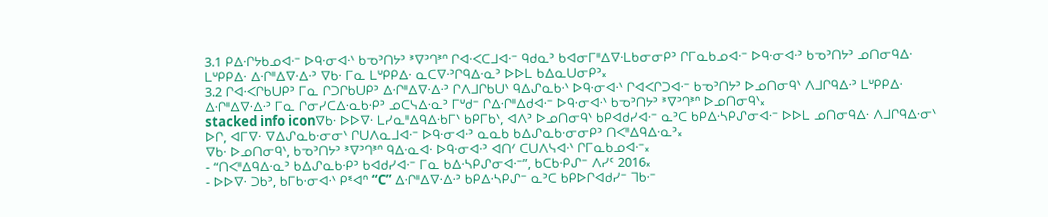3.1 ᑭᐃᐧᒋᔭᑲᓄᐊᐧᐨ ᐅᑫᐧᓂᐊᐧᐠ ᑲᓀᐣᑎᔭᐣ ᕑᐁᐣᒉᕑᐢ ᒋᐊᐧᐸᑕᒧᐊᐧᐨ ᑫᑯᓇᐣ ᑲᐊᓂᒥᐦᐃᐁᐧᒪᑲᓂᓂᑭᐣ ᒋᒥᓇᑲᓄᐊᐧᐨ ᐅᑫᐧᓂᐊᐧᐣ ᑲᓀᐣᑎᔭᐣ ᓄᑎᓂᑫᐃᐧ ᒪᐡᑭᑭᐃᐧ ᐃᐧᒋᐦᐃᐁᐧᐃᐧᐣ ᐁᑲᐧ ᒥᓇ ᒪᐡᑭᑭᐃᐧ ᓇᑕᐁᐧᐣᒋᑫᐃᐧᓇᐣ ᐅᐅᒪ ᑲᐃᓇᑌᓂᑭᐣ᙮
3.2 ᒋᐊᐧᐸᒋᑲᑌᑭᐣ ᒥᓇ ᒋᑐᒋᑲᑌᑭᐣ ᐃᐧᒋᐦᐃᐁᐧᐃᐧᐣ ᒋᐱᒧᒋᑲᑌᐠ ᑫᐃᔑᓇᑲᐧᐠ ᐅᑫᐧᓂᐊᐧᐠ ᒋᐊᐸᒋᑐᐊᐧᐨ ᑲᓀᐣᑎᔭᐣ ᐅᓄᑎᓂᑫᐠ ᐱᒧᒋᑫᐃᐧᐣ ᒪᐡᑭᑭᐃᐧ ᐃᐧᒋᐦᐃᐁᐧᐃᐧᐣ ᒥᓇ ᒋᓂᓯᑕᐃᐧᓇᑲᐧᑭᐣ ᓄᑕᓭᐃᐧᓇᐣ ᒥᐡᑯᐨ ᒋᐃᐧᒋᐦᐃᑯᐊᐧᐨ ᐅᑫᐧᓂᐊᐧᐠ ᑲᓀᐣᑎᔭᐣ ᕑᐁᐣᒉᕑᐢ ᐅᓄᑎᓂᑫᐠ᙮
stacked info iconᐁᑲᐧ ᐅᐅᐁᐧ ᒪᓯᓇᐦᐃᑫᐃᐧᑲᒥᐠ ᑲᑭᒥᑲᐠ, ᐊᐱᐣ ᐅᓄᑎᓂᑫᐠ ᑲᑭᐊᑯᓯᐊᐧᐨ ᓇᐣᑕ ᑲᑭᐃᐧᓴᑭᔑᓂᐊᐧᐨ ᐅᐅᒪ ᓄᑎᓂᑫᐃᐧ ᐱᒧᒋᑫᐃᐧᓂᐠ ᐅᒋ, ᐊᒥᐁᐧ ᐁᐃᔑᓇᑲᐧᓂᓂᐠ ᒋᑌᐱᓇᒧᐊᐧᐨ ᐅᑫᐧᓂᐊᐧᐣ ᓇᓇᑲ ᑲᐃᔑᓇᑲᐧᓂᓂᑭᐣ ᑎᐸᐦᐃᑫᐃᐧᓇᐣ᙮
ᐁᑲᐧ ᐅᓄᑎᓂᑫᐠ, ᑲᓀᐣᑎᔭᐣ ᕑᐁᐣᒉᕑᐢ ᑫᐃᐧᓇᐊᐧ ᐅᑫᐧᓂᐊᐧᐣ ᐊᑎᐟ ᑕᑌᐱᓭᐊᐧᐠ ᒋᒥᓇᑲᓄᐊᐧᐨ᙮
- “ᑎᐸᐦᐃᑫᐃᐧᓇᐣ ᑲᐃᔑᓇᑲᐧᑭᐣ ᑲᐊᑯᓯᐊᐧᐨ ᒥᓇ ᑲᐃᐧᓴᑭᔑᓂᐊᐧᐨ”, ᑲᑕᑲᐧᑭᔑᐨ ᐱᓯᑦ 2016᙮
- ᐅᐅᐁᐧ ᑐᑲᐣ, ᑲᒥᑲᐧᓂᐊᐧᐠ ᑭᓫᐊᐢ “C” ᐃᐧᒋᐦᐃᐁᐧᐃᐧᐣ ᑲᑭᐃᐧᓴᑭᔑᐨ ᓇᐣᑕ ᑲᑭᐅᒋᐊᑯᓯᐨ ᒣᑲᐧᐨ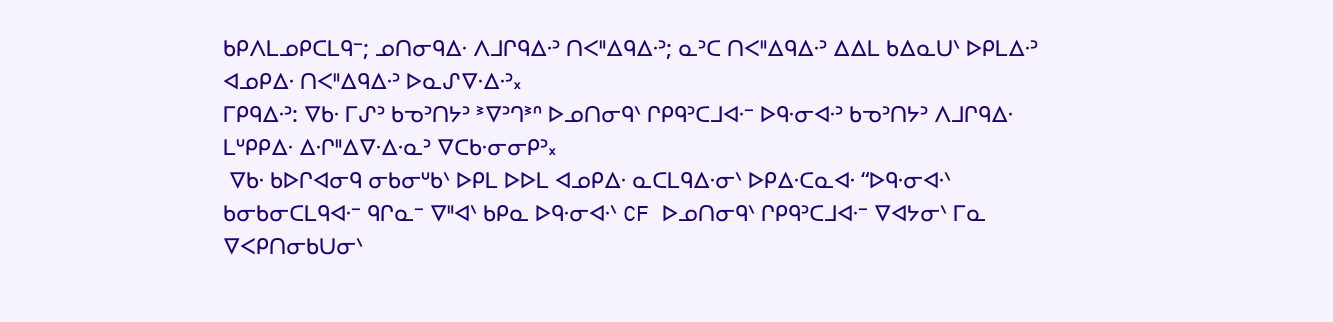ᑲᑭᐱᒪᓄᑭᑕᒪᑫᐨ; ᓄᑎᓂᑫᐃᐧ ᐱᒧᒋᑫᐃᐧᐣ ᑎᐸᐦᐃᑫᐃᐧᐣ; ᓇᐣᑕ ᑎᐸᐦᐃᑫᐃᐧᐣ ᐃᐃᒪ ᑲᐃᓇᑌᐠ ᐅᑭᒪᐃᐧᐣ ᐊᓄᑭᐃᐧ ᑎᐸᐦᐃᑫᐃᐧᐣ ᐅᓇᔑᐁᐧᐃᐧᐣ᙮
ᒥᑭᑫᐃᐧᐣ: ᐁᑲᐧ ᒥᔑᐣ ᑲᓀᐣᑎᔭᐣ ᕑᐁᐣᒉᕑᐢ ᐅᓄᑎᓂᑫᐠ ᒋᑭᑫᐣᑕᒧᐊᐧᐨ ᐅᑫᐧᓂᐊᐧᐣ ᑲᓀᐣᑎᔭᐣ ᐱᒧᒋᑫᐃᐧ ᒪᐡᑭᑭᐃᐧ ᐃᐧᒋᐦᐃᐁᐧᐃᐧᓇᐣ ᐁᑕᑲᐧᓂᓂᑭᐣ᙮
 ᐁᑲᐧ ᑲᐅᒋᐊᓂᑫ ᓂᑲᓂᐡᑲᐠ ᐅᑭᒪ ᐅᐅᒪ ᐊᓄᑭᐃᐧ ᓇᑕᒪᑫᐃᐧᓂᐠ ᐅᑭᐃᐧᑕᓇᐊᐧ “ᐅᑫᐧᓂᐊᐧᐠ ᑲᓂᑲᓂᑕᒪᑫᐊᐧᐨ ᑫᒋᓇᐨ ᐁᐦᐊᐠ ᑲᑭᓇ ᐅᑫᐧᓂᐊᐧᐠ CF ᐅᓄᑎᓂᑫᐠ ᒋᑭᑫᐣᑕᒧᐊᐧᐨ ᐁᐊᔭᓂᐠ ᒥᓇ ᐁᐸᑭᑎᓂᑲᑌᓂᐠ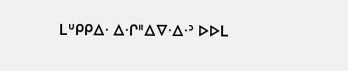ᒪᐡᑭᑭᐃᐧ ᐃᐧᒋᐦᐃᐁᐧᐃᐧᐣ ᐅᐅᒪ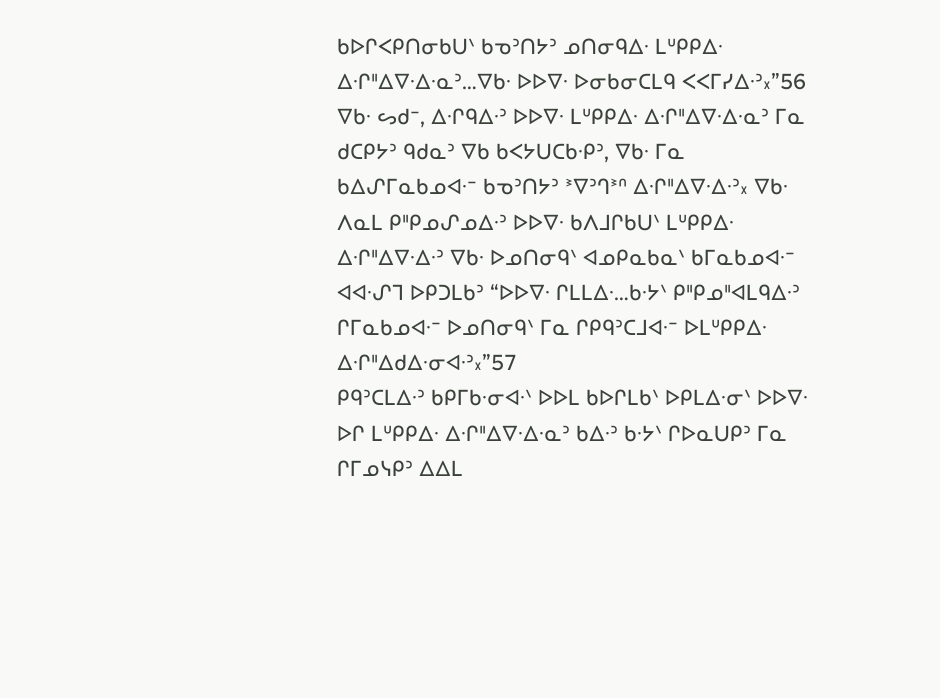ᑲᐅᒋᐸᑭᑎᓂᑲᑌᐠ ᑲᓀᐣᑎᔭᐣ ᓄᑎᓂᑫᐃᐧ ᒪᐡᑭᑭᐃᐧ ᐃᐧᒋᐦᐃᐁᐧᐃᐧᓇᐣ…ᐁᑲᐧ ᐅᐅᐁᐧ ᐅᓂᑲᓂᑕᒪᑫ ᐸᐸᒥᓯᐃᐧᐣ᙮”56 ᐁᑲᐧ ᔕᑯᐨ, ᐃᐧᒋᑫᐃᐧᐣ ᐅᐅᐁᐧ ᒪᐡᑭᑭᐃᐧ ᐃᐧᒋᐦᐃᐁᐧᐃᐧᓇᐣ ᒥᓇ ᑯᑕᑭᔭᐣ ᑫᑯᓇᐣ ᐁᑲ ᑲᐸᔭᑌᑕᑲᐧᑭᐣ, ᐁᑲᐧ ᒥᓇ ᑲᐃᔑᒥᓇᑲᓄᐊᐧᐨ ᑲᓀᐣᑎᔭᐣ ᕑᐁᐣᒉᕑᐢ ᐃᐧᒋᐦᐃᐁᐧᐃᐧᐣ᙮ ᐁᑲᐧ ᐱᓇᒪ ᑭᐦᑭᓄᔑᓄᐃᐧᐣ ᐅᐅᐁᐧ ᑲᐱᒧᒋᑲᑌᐠ ᒪᐡᑭᑭᐃᐧ ᐃᐧᒋᐦᐃᐁᐧᐃᐧᐣ ᐁᑲᐧ ᐅᓄᑎᓂᑫᐠ ᐊᓄᑭᓇᑲᓇᐠ ᑲᒥᓇᑲᓄᐊᐧᐨ ᐊᐊᐧᔑᒣ ᐅᑭᑐᒪᑲᐣ “ᐅᐅᐁᐧ ᒋᒪᒪᐃᐧ…ᑲᐧᔭᐠ ᑭᐦᑭᓄᐦᐊᒪᑫᐃᐧᐣ ᒋᒥᓇᑲᓄᐊᐧᐨ ᐅᓄᑎᓂᑫᐠ ᒥᓇ ᒋᑭᑫᐣᑕᒧᐊᐧᐨ ᐅᒪᐡᑭᑭᐃᐧ ᐃᐧᒋᐦᐃᑯᐃᐧᓂᐊᐧᐣ᙮”57
ᑭᑫᐣᑕᒪᐃᐧᐣ ᑲᑭᒥᑲᐧᓂᐊᐧᐠ ᐅᐅᒪ ᑲᐅᒋᒪᑲᐠ ᐅᑭᒪᐃᐧᓂᐠ ᐅᐅᐁᐧ ᐅᒋ ᒪᐡᑭᑭᐃᐧ ᐃᐧᒋᐦᐃᐁᐧᐃᐧᓇᐣ ᑲᐃᐧᐣ ᑲᐧᔭᐠ ᒋᐅᓇᑌᑭᐣ ᒥᓇ ᒋᒥᓄᓭᑭᐣ ᐃᐃᒪ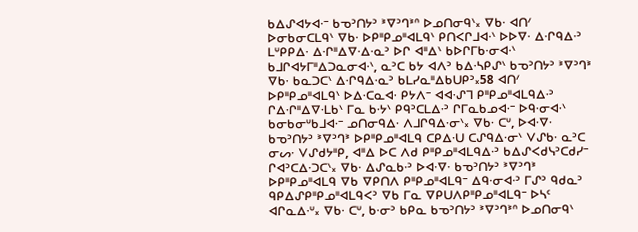ᑲᐃᔑᐊᔭᐊᐧᐨ ᑲᓀᐣᑎᔭᐣ ᕑᐁᐣᒉᕑᐢ ᐅᓄᑎᓂᑫᐠ᙮ ᐁᑲᐧ ᐊᑎᐟ ᐅᓂᑲᓂᑕᒪᑫᐠ ᐁᑲᐧ ᐅᑭᐦᑭᓄᐦᐊᒪᑫᐠ ᑭᑎᐸᒋᒧᐊᐧᐠ ᐅᐅᐁᐧ ᐃᐧᒋᑫᐃᐧᐣ ᒪᐡᑭᑭᐃᐧ ᐃᐧᒋᐦᐃᐁᐧᐃᐧᓇᐣ ᐅᒋ ᐊᐦᐃᐠ ᑲᐅᒋᒥᑲᐧᓂᐊᐧᐠ ᑲᒧᒋᐊᔭᒥᐦᐃᑐᓇᓂᐊᐧᐠ, ᓇᐣᑕ ᑲᔭ ᐊᐱᐣ ᑲᐃᐧᓴᑭᔑᐠ ᑲᓀᐣᑎᔭᐣ ᕑᐁᐣᒉᕑ ᐁᑲᐧ ᑲᓇᑐᑕᐠ ᐃᐧᒋᑫᐃᐧᓇᐣ ᑲᒪᓯᓇᐦᐃᑲᑌᑭᐣ᙮58 ᐊᑎᐟ ᐅᑭᐦᑭᓄᐦᐊᒪᑫᐠ ᐅᐃᐧᑕᓇᐊᐧ ᑭᔭᐱᐨ ᐊᐊᐧᔑᒣ ᑭᐦᑭᓄᐦᐊᒪᑫᐃᐧᐣ ᒋᐃᐧᒋᐦᐃᐁᐧᒪᑲᐠ ᒥᓇ ᑲᐧᔭᐠ ᑭᑫᐣᑕᒪᐃᐧᐣ ᒋᒥᓇᑲᓄᐊᐧᐨ ᐅᑫᐧᓂᐊᐧᐠ ᑲᓂᑲᓂᐡᑲᒧᐊᐧᐨ ᓄᑎᓂᑫᐃᐧ ᐱᒧᒋᑫᐃᐧᓂᐠ᙮ ᐁᑲᐧ ᑕᐡ, ᐅᐊᐧᐁᐧ ᑲᓀᐣᑎᔭᐣ ᕑᐁᐣᒉᕑ ᐅᑭᐦᑭᓄᐦᐊᒪᑫ ᑕᑭᐃᐧᑌ ᑕᔑᑫᐃᐧᓂᐠ ᐯᔑᑲᐧ ᓇᐣᑕ ᓂᔕᐧ ᐯᔑᑯᔭᐦᑭ, ᐊᐦᐃ ᐅᑕ ᐱᑯ ᑭᐦᑭᓄᐦᐊᒪᑫᐃᐧᐣ ᑲᐃᔑᐸᑯᓭᐣᑕᑯᓯᐨ ᒋᐊᐣᑕᐃᐧᑐᑕᐠ᙮ ᐁᑲᐧ ᐃᔑᓇᑲᐧᐣ ᐅᐊᐧᐁᐧ ᑲᓀᐣᑎᔭᐣ ᕑᐁᐣᒉᕑ ᐅᑭᐦᑭᓄᐦᐊᒪᑫ ᐁᑲ ᐁᑭᑎᐱ ᑭᐦᑭᓄᐦᐊᒪᑫᐨ ᐃᑫᐧᓂᐊᐧᐣ ᒥᔑᐣ ᑫᑯᓇᐣ ᑫᑭᐃᔑᑭᐦᑭᓄᐦᐊᒪᑫᐸᐣ ᐁᑲ ᒥᓇ ᐁᑭᑌᐱᑭᐦᑭᓄᐦᐊᒪᑫᐨ ᐅᓴᑦ ᐊᒋᓇᐃᐧᐡ᙮ ᐁᑲᐧ ᑕᐡ, ᑲᐧᓂᐣ ᑲᑭᓇ ᑲᓀᐣᑎᔭᐣ ᕑᐁᐣᒉᕑᐢ ᐅᓄᑎᓂᑫᐠ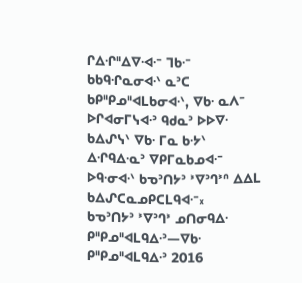ᒋᐃᐧᒋᐦᐃᐁᐧᐊᐧᐨ ᒣᑲᐧᐨ ᑲᑲᑫᐧᒋᓇᓂᐊᐧᐠ ᓇᐣᑕ ᑲᑭᐦᑭᓄᐦᐊᒪᑲᓂᐊᐧᐠ, ᐁᑲᐧ ᓇᐱᐨ ᐅᒋᐊᓂᒥᓭᐊᐧᐣ ᑫᑯᓇᐣ ᐅᐅᐁᐧ ᑲᐃᔑᓭᐠ ᐁᑲᐧ ᒥᓇ ᑲᐧᔭᐠ ᐃᐧᒋᑫᐃᐧᓇᐣ ᐁᑭᒥᓇᑲᓄᐊᐧᐨ ᐅᑫᐧᓂᐊᐧᐠ ᑲᓀᐣᑎᔭᐣ ᕑᐁᐣᒉᕑᐢ ᐃᐃᒪ ᑲᐃᔑᑕᓇᓄᑭᑕᒪᑫᐊᐧᐨ᙮
ᑲᓀᐣᑎᔭᐣ ᕑᐁᐣᒉᕑ ᓄᑎᓂᑫᐃᐧ ᑭᐦᑭᓄᐦᐊᒪᑫᐃᐧᐣ—ᐁᑲᐧ ᑭᐦᑭᓄᐦᐊᒪᑫᐃᐧᐣ 2016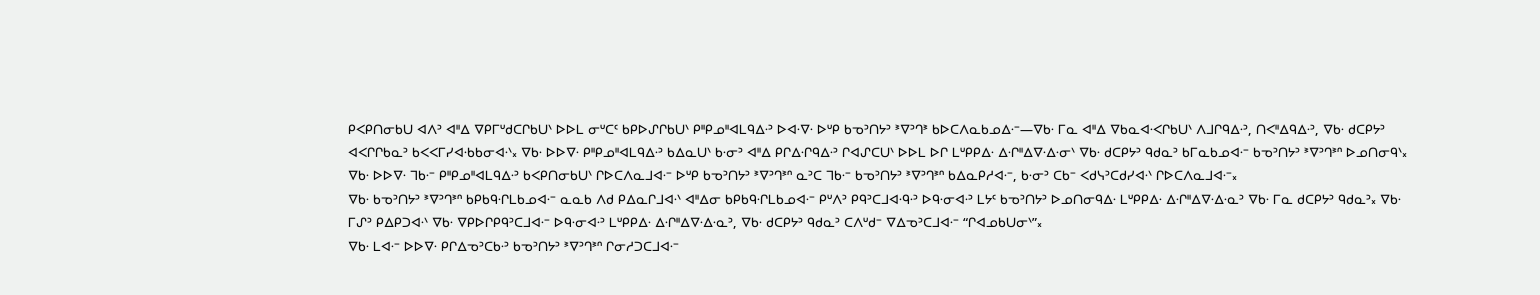ᑭᐸᑭᑎᓂᑲᑌ ᐊᐱᐣ ᐊᐦᐃ ᐁᑭᒥᐡᑯᑕᒋᑲᑌᐠ ᐅᐅᒪ ᓂᐡᑕᑦ ᑲᑭᐅᔑᒋᑲᑌᐠ ᑭᐦᑭᓄᐦᐊᒪᑫᐃᐧᐣ ᐅᐊᐧᐁᐧ ᐅᐡᑭ ᑲᓀᐣᑎᔭᐣ ᕑᐁᐣᒉᕑ ᑲᐅᑕᐱᓇᑲᓄᐃᐧᐨ—ᐁᑲᐧ ᒥᓇ ᐊᐦᐃ ᐁᑲᓇᐊᐧᐸᒋᑲᑌᐠ ᐱᒧᒋᑫᐃᐧᐣ, ᑎᐸᐦᐃᑫᐃᐧᐣ, ᐁᑲᐧ ᑯᑕᑭᔭᐣ ᐊᐸᒋᒋᑲᓇᐣ ᑲᐸᐸᒥᓯᐊᐧᑲᑲᓂᐊᐧᐠ᙮ ᐁᑲᐧ ᐅᐅᐁᐧ ᑭᐦᑭᓄᐦᐊᒪᑫᐃᐧᐣ ᑲᐃᓇᑌᐠ ᑲᐧᓂᐣ ᐊᐦᐃ ᑭᒋᐃᐧᒋᑫᐃᐧᐣ ᒋᐊᔑᑕᑌᐠ ᐅᐅᒪ ᐅᒋ ᒪᐡᑭᑭᐃᐧ ᐃᐧᒋᐦᐃᐁᐧᐃᐧᓂᐠ ᐁᑲᐧ ᑯᑕᑭᔭᐣ ᑫᑯᓇᐣ ᑲᒥᓇᑲᓄᐊᐧᐨ ᑲᓀᐣᑎᔭᐣ ᕑᐁᐣᒉᕑᐢ ᐅᓄᑎᓂᑫᐠ᙮ ᐁᑲᐧ ᐅᐅᐁᐧ ᒣᑲᐧᐨ ᑭᐦᑭᓄᐦᐊᒪᑫᐃᐧᐣ ᑲᐸᑭᑎᓂᑲᑌᐠ ᒋᐅᑕᐱᓇᒧᐊᐧᐨ ᐅᐡᑭ ᑲᓀᐣᑎᔭᐣ ᕑᐁᐣᒉᕑᐢ ᓇᐣᑕ ᒣᑲᐧᐨ ᑲᓀᐣᑎᔭᐣ ᕑᐁᐣᒉᕑᐢ ᑲᐃᓇᑭᓱᐊᐧᐨ, ᑲᐧᓂᐣ ᑕᑲᐨ ᐸᑯᓭᐣᑕᑯᓯᐊᐧᐠ ᒋᐅᑕᐱᓇᒧᐊᐧᐨ᙮
ᐁᑲᐧ ᑲᓀᐣᑎᔭᐣ ᕑᐁᐣᒉᕑᐢ ᑲᑭᑲᑫᐧᒋᒪᑲᓄᐊᐧᐨ ᓇᓇᑲ ᐱᑯ ᑭᐃᓇᒋᒧᐊᐧᐠ ᐊᐦᐃᓂ ᑲᑭᑲᑫᐧᒋᒪᑲᓄᐊᐧᐨ ᑭᐡᐱᐣ ᑭᑫᐣᑕᒧᐊᐧᑫᐧᐣ ᐅᑫᐧᓂᐊᐧᐣ ᒪᔭᑦ ᑲᓀᐣᑎᔭᐣ ᐅᓄᑎᓂᑫᐃᐧ ᒪᐡᑭᑭᐃᐧ ᐃᐧᒋᐦᐃᐁᐧᐃᐧᓇᐣ ᐁᑲᐧ ᒥᓇ ᑯᑕᑭᔭᐣ ᑫᑯᓇᐣ᙮ ᐁᑲᐧ ᒥᔑᐣ ᑭᐃᑭᑐᐊᐧᐠ ᐁᑲᐧ ᐁᑭᐅᒋᑭᑫᐣᑕᒧᐊᐧᐨ ᐅᑫᐧᓂᐊᐧᐣ ᒪᐡᑭᑭᐃᐧ ᐃᐧᒋᐦᐃᐁᐧᐃᐧᓇᐣ, ᐁᑲᐧ ᑯᑕᑭᔭᐣ ᑫᑯᓇᐣ ᑕᐱᐡᑯᐨ ᐁᐃᓀᐣᑕᒧᐊᐧᐨ “ᒋᐊᓄᑲᑌᓂᐠ”᙮
ᐁᑲᐧ ᒪᐊᐧᐨ ᐅᐅᐁᐧ ᑭᒋᐃᓀᐣᑕᑲᐧᐣ ᑲᓀᐣᑎᔭᐣ ᕑᐁᐣᒉᕑᐢ ᒋᓂᓱᑐᑕᒧᐊᐧᐨ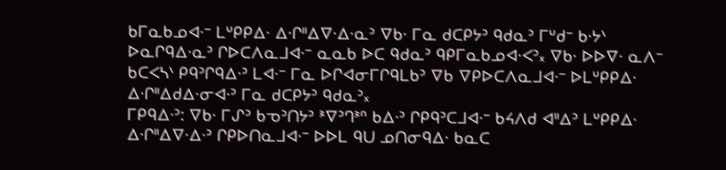ᑲᒥᓇᑲᓄᐊᐧᐨ ᒪᐡᑭᑭᐃᐧ ᐃᐧᒋᐦᐃᐁᐧᐃᐧᓇᐣ ᐁᑲᐧ ᒥᓇ ᑯᑕᑭᔭᐣ ᑫᑯᓇᐣ ᒥᐡᑯᐨ ᑲᐧᔭᐠ ᐅᓇᒋᑫᐃᐧᓇᐣ ᒋᐅᑕᐱᓇᒧᐊᐧᐨ ᓇᓇᑲ ᐅᑕ ᑫᑯᓇᐣ ᑫᑭᒥᓇᑲᓄᐊᐧᐸᐣ᙮ ᐁᑲᐧ ᐅᐅᐁᐧ ᓇᐱᐨ ᑲᑕᐸᓴᐠ ᑭᑫᐣᒋᑫᐃᐧᐣ ᒪᐊᐧᐨ ᒥᓇ ᐅᒋᐊᓂᒥᒋᑫᒪᑲᐣ ᐁᑲ ᐁᑭᐅᑕᐱᓇᒧᐊᐧᐨ ᐅᒪᐡᑭᑭᐃᐧ ᐃᐧᒋᐦᐃᑯᐃᐧᓂᐊᐧᐣ ᒥᓇ ᑯᑕᑭᔭᐣ ᑫᑯᓇᐣ᙮
ᒥᑭᑫᐃᐧᐣ: ᐁᑲᐧ ᒥᔑᐣ ᑲᓀᐣᑎᔭᐣ ᕑᐁᐣᒉᕑᐢ ᑲᐃᐧᐣ ᒋᑭᑫᐣᑕᒧᐊᐧᐨ ᑲᔦᐱᑯ ᐊᐦᐃᐣ ᒪᐡᑭᑭᐃᐧ ᐃᐧᒋᐦᐃᐁᐧᐃᐧᐣ ᒋᑭᐅᑎᓇᒧᐊᐧᐨ ᐅᐅᒪ ᑫᑌ ᓄᑎᓂᑫᐃᐧ ᑲᓇᑕ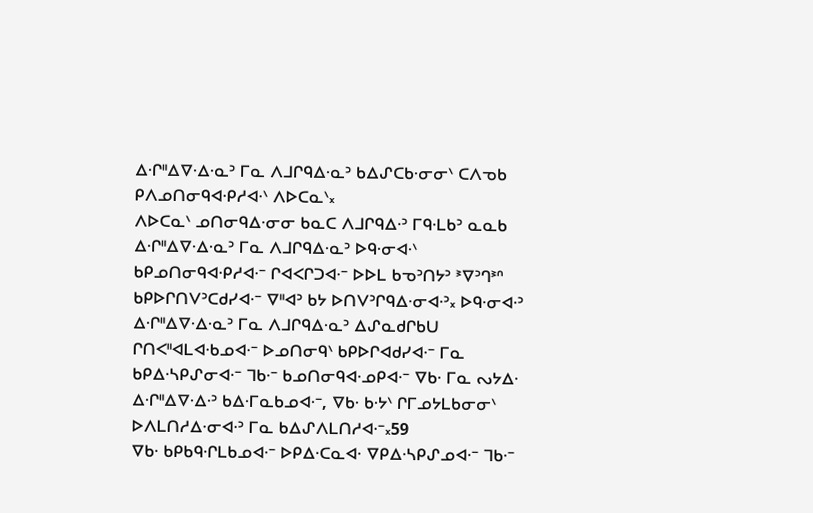ᐃᐧᒋᐦᐃᐁᐧᐃᐧᓇᐣ ᒥᓇ ᐱᒧᒋᑫᐃᐧᓇᐣ ᑲᐃᔑᑕᑲᐧᓂᓂᐠ ᑕᐱᓀᑲ ᑭᐱᓄᑎᓂᑫᐊᐧᑭᓱᐊᐧᐠ ᐱᐅᑕᓇᐠ᙮
ᐱᐅᑕᓇᐠ ᓄᑎᓂᑫᐃᐧᓂᓂ ᑲᓇᑕ ᐱᒧᒋᑫᐃᐧᐣ ᒥᑫᐧᒪᑲᐣ ᓇᓇᑲ ᐃᐧᒋᐦᐃᐁᐧᐃᐧᓇᐣ ᒥᓇ ᐱᒧᒋᑫᐃᐧᓇᐣ ᐅᑫᐧᓂᐊᐧᐠ ᑲᑭᓄᑎᓂᑫᐊᐧᑭᓱᐊᐧᐨ ᒋᐊᐸᒋᑐᐊᐧᐨ ᐅᐅᒪ ᑲᓀᐣᑎᔭᐣ ᕑᐁᐣᒉᕑᐢ ᑲᑭᐅᒋᑎᐯᐣᑕᑯᓯᐊᐧᐨ ᐁᐦᐊᐣ ᑲᔭ ᐅᑎᐯᐣᒋᑫᐃᐧᓂᐊᐧᐣ᙮ ᐅᑫᐧᓂᐊᐧᐣ ᐃᐧᒋᐦᐃᐁᐧᐃᐧᓇᐣ ᒥᓇ ᐱᒧᒋᑫᐃᐧᓇᐣ ᐃᔑᓇᑯᒋᑲᑌ ᒋᑎᐸᐦᐊᒪᐊᐧᑲᓄᐊᐧᐨ ᐅᓄᑎᓂᑫᐠ ᑲᑭᐅᒋᐊᑯᓯᐊᐧᐨ ᒥᓇ ᑲᑭᐃᐧᓴᑭᔑᓂᐊᐧᐨ ᒣᑲᐧᐨ ᑲᓄᑎᓂᑫᐊᐧᓄᑭᐊᐧᐨ ᐁᑲᐧ ᒥᓇ ᔓᔭᐃᐧ ᐃᐧᒋᐦᐃᐁᐧᐃᐧᐣ ᑲᐃᐧᒥᓇᑲᓄᐊᐧᐨ, ᐁᑲᐧ ᑲᐧᔭᐠ ᒋᒥᓄᔭᒪᑲᓂᓂᐠ ᐅᐱᒪᑎᓱᐃᐧᓂᐊᐧᐣ ᒥᓇ ᑲᐃᔑᐱᒪᑎᓱᐊᐧᐨ᙮59
ᐁᑲᐧ ᑲᑭᑲᑫᐧᒋᒪᑲᓄᐊᐧᐨ ᐅᑭᐃᐧᑕᓇᐊᐧ ᐁᑭᐃᐧᓴᑭᔑᓄᐊᐧᐨ ᒣᑲᐧᐨ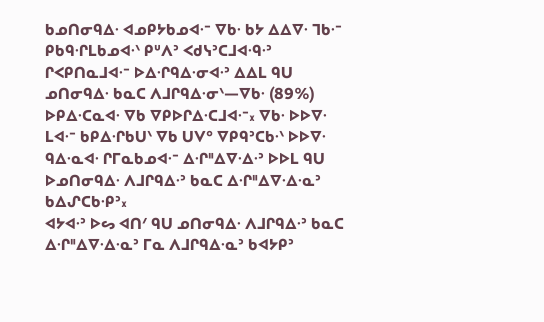ᑲᓄᑎᓂᑫᐃᐧ ᐊᓄᑭᔭᑲᓄᐊᐧᐨ ᐁᑲᐧ ᑲᔭ ᐃᐃᐁᐧ ᒣᑲᐧᐨ ᑭᑲᑫᐧᒋᒪᑲᓄᐊᐧᐠ ᑭᐡᐱᐣ ᐸᑯᓭᐣᑕᒧᐊᐧᑫᐧᐣ ᒋᐸᑭᑎᓇᒧᐊᐧᐨ ᐅᐃᐧᒋᑫᐃᐧᓂᐊᐧᐣ ᐃᐃᒪ ᑫᑌ ᓄᑎᓂᑫᐃᐧ ᑲᓇᑕ ᐱᒧᒋᑫᐃᐧᓂᐠ—ᐁᑲᐧ (89%) ᐅᑭᐃᐧᑕᓇᐊᐧ ᐁᑲ ᐁᑭᐅᒋᐃᐧᑕᒧᐊᐧᐨ᙮ ᐁᑲᐧ ᐅᐅᐁᐧ ᒪᐊᐧᐨ ᑲᑭᐃᐧᒋᑲᑌᐠ ᐁᑲ ᑌᐯᐤ ᐁᑭᑫᐣᑕᑲᐧᐠ ᐅᐅᐁᐧ ᑫᐃᐧᓇᐊᐧ ᒋᒥᓇᑲᓄᐊᐧᐨ ᐃᐧᒋᐦᐃᐁᐧᐃᐧᐣ ᐅᐅᒪ ᑫᑌ ᐅᓄᑎᓂᑫᐃᐧ ᐱᒧᒋᑫᐃᐧᐣ ᑲᓇᑕ ᐃᐧᒋᐦᐃᐁᐧᐃᐧᓇᐣ ᑲᐃᔑᑕᑲᐧᑭᐣ᙮
ᐊᔭᐊᐧᐣ ᐅᔕ ᐊᑎᐟ ᑫᑌ ᓄᑎᓂᑫᐃᐧ ᐱᒧᒋᑫᐃᐧᐣ ᑲᓇᑕ ᐃᐧᒋᐦᐃᐁᐧᐃᐧᓇᐣ ᒥᓇ ᐱᒧᒋᑫᐃᐧᓇᐣ ᑲᐊᔭᑭᐣ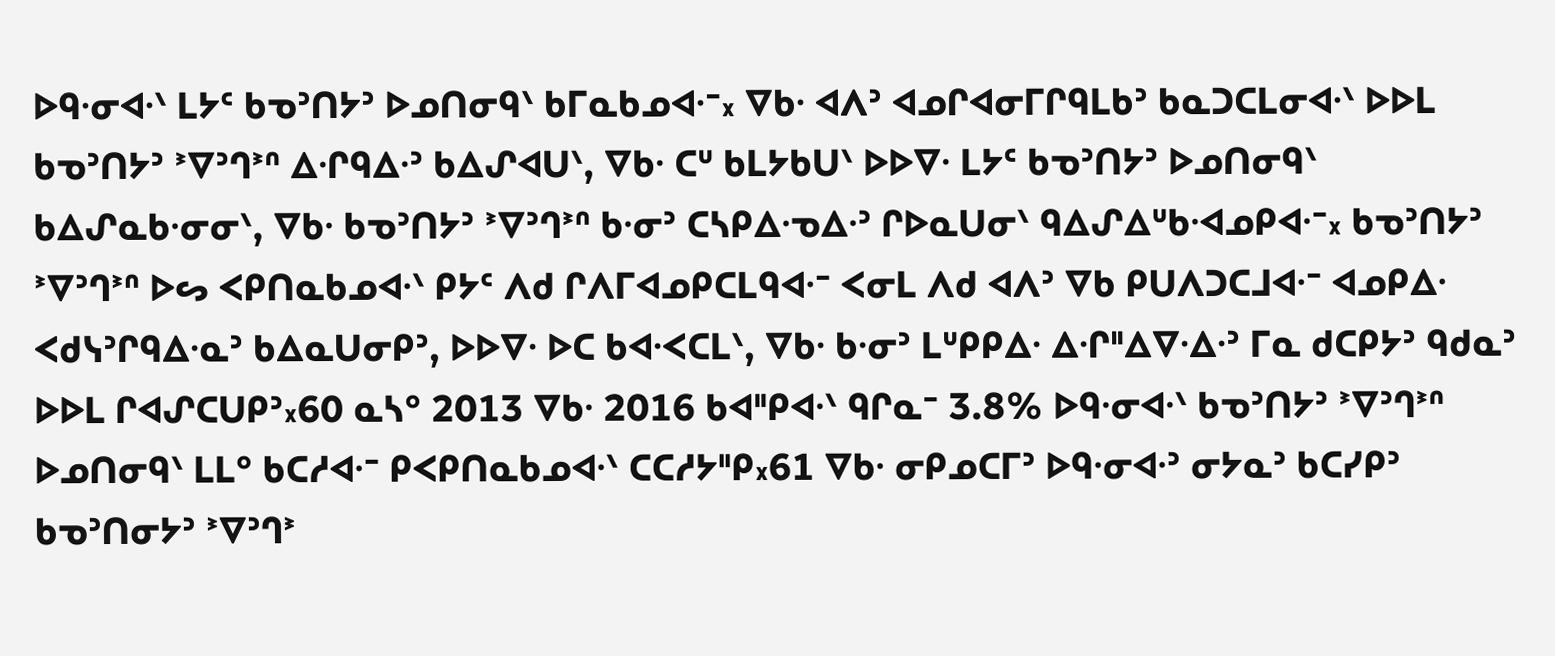ᐅᑫᐧᓂᐊᐧᐠ ᒪᔭᑦ ᑲᓀᐣᑎᔭᐣ ᐅᓄᑎᓂᑫᐠ ᑲᒥᓇᑲᓄᐊᐧᐨ᙮ ᐁᑲᐧ ᐊᐱᐣ ᐊᓄᒋᐊᓂᒥᒋᑫᒪᑲᐣ ᑲᓇᑐᑕᒪᓂᐊᐧᐠ ᐅᐅᒪ ᑲᓀᐣᑎᔭᐣ ᕑᐁᐣᒉᕑᐢ ᐃᐧᒋᑫᐃᐧᐣ ᑲᐃᔑᐊᑌᐠ, ᐁᑲᐧ ᑕᐡ ᑲᒪᔭᑲᑌᐠ ᐅᐅᐁᐧ ᒪᔭᑦ ᑲᓀᐣᑎᔭᐣ ᐅᓄᑎᓂᑫᐠ ᑲᐃᔑᓇᑲᐧᓂᓂᐠ, ᐁᑲᐧ ᑲᓀᐣᑎᔭᐣ ᕑᐁᐣᒉᕑᐢ ᑲᐧᓂᐣ ᑕᓴᑭᐃᐧᓀᐃᐧᐣ ᒋᐅᓇᑌᓂᐠ ᑫᐃᔑᐃᐡᑲᐧᐊᓄᑭᐊᐧᐨ᙮ ᑲᓀᐣᑎᔭᐣ ᕑᐁᐣᒉᕑᐢ ᐅᔕ ᐸᑭᑎᓇᑲᓄᐊᐧᐠ ᑭᔭᑦ ᐱᑯ ᒋᐱᒥᐊᓄᑭᑕᒪᑫᐊᐧᐨ ᐸᓂᒪ ᐱᑯ ᐊᐱᐣ ᐁᑲ ᑭᑌᐱᑐᑕᒧᐊᐧᐨ ᐊᓄᑭᐃᐧ ᐸᑯᓭᐣᒋᑫᐃᐧᓇᐣ ᑲᐃᓇᑌᓂᑭᐣ, ᐅᐅᐁᐧ ᐅᑕ ᑲᐊᐧᐸᑕᒪᐠ, ᐁᑲᐧ ᑲᐧᓂᐣ ᒪᐡᑭᑭᐃᐧ ᐃᐧᒋᐦᐃᐁᐧᐃᐧᐣ ᒥᓇ ᑯᑕᑭᔭᐣ ᑫᑯᓇᐣ ᐅᐅᒪ ᒋᐊᔑᑕᑌᑭᐣ᙮60 ᓇᓴᐤ 2013 ᐁᑲᐧ 2016 ᑲᐊᐦᑭᐊᐧᐠ ᑫᒋᓇᐨ 3.8% ᐅᑫᐧᓂᐊᐧᐠ ᑲᓀᐣᑎᔭᐣ ᕑᐁᐣᒉᕑᐢ ᐅᓄᑎᓂᑫᐠ ᒪᒪᐤ ᑲᑕᓱᐊᐧᐨ ᑭᐸᑭᑎᓇᑲᓄᐊᐧᐠ ᑕᑕᓱᔭᐦᑭ᙮61 ᐁᑲᐧ ᓂᑭᓄᑕᒥᐣ ᐅᑫᐧᓂᐊᐧᐣ ᓂᔭᓇᐣ ᑲᑕᓯᑭᐣ ᑲᓀᐣᑎᓂᔭᐣ ᕑᐁᐣᒉᕑ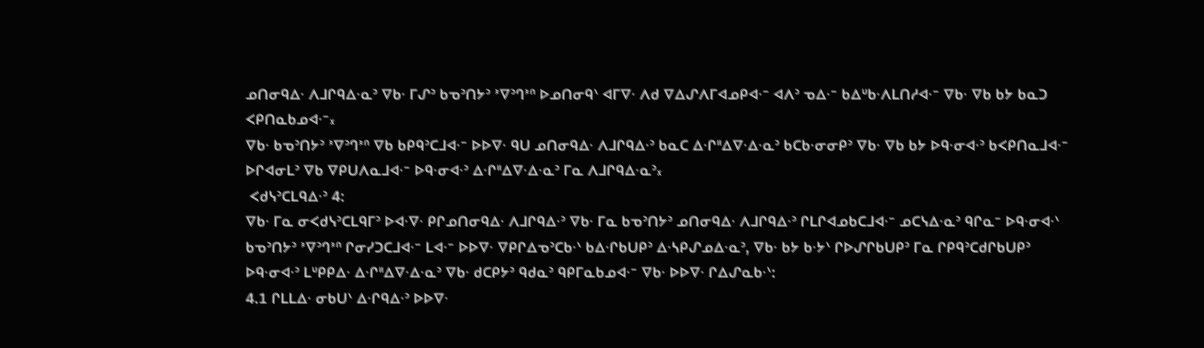ᓄᑎᓂᑫᐃᐧ ᐱᒧᒋᑫᐃᐧᓇᐣ ᐁᑲᐧ ᒥᔑᐣ ᑲᓀᐣᑎᔭᐣ ᕑᐁᐣᒉᕑᐢ ᐅᓄᑎᓂᑫᐠ ᐊᒥᐁᐧ ᐱᑯ ᐁᐃᔑᐱᒥᐊᓄᑭᐊᐧᐨ ᐊᐱᐣ ᓀᐃᐧᐨ ᑲᐃᐡᑲᐧᐱᒪᑎᓱᐊᐧᐨ ᐁᑲᐧ ᐁᑲ ᑲᔭ ᑲᓇᑐ ᐸᑭᑎᓇᑲᓄᐊᐧᐨ᙮
ᐁᑲᐧ ᑲᓀᐣᑎᔭᐣ ᕑᐁᐣᒉᕑᐢ ᐁᑲ ᑲᑭᑫᐣᑕᒧᐊᐧᐨ ᐅᐅᐁᐧ ᑫᑌ ᓄᑎᓂᑫᐃᐧ ᐱᒧᒋᑫᐃᐧᐣ ᑲᓇᑕ ᐃᐧᒋᐦᐃᐁᐧᐃᐧᓇᐣ ᑲᑕᑲᐧᓂᓂᑭᐣ ᐁᑲᐧ ᐁᑲ ᑲᔭ ᐅᑫᐧᓂᐊᐧᐣ ᑲᐸᑭᑎᓇᒧᐊᐧᐨ ᐅᒋᐊᓂᒪᐣ ᐁᑲ ᐁᑭᑌᐱᓇᒧᐊᐧᐨ ᐅᑫᐧᓂᐊᐧᐣ ᐃᐧᒋᐦᐃᐁᐧᐃᐧᓇᐣ ᒥᓇ ᐱᒧᒋᑫᐃᐧᓇᐣ᙮
 ᐸᑯᓭᐣᑕᒪᑫᐃᐧᐣ 4:
ᐁᑲᐧ ᒥᓇ ᓂᐸᑯᓭᐣᑕᒪᑫᒥᐣ ᐅᐊᐧᐁᐧ ᑭᒋᓄᑎᓂᑫᐃᐧ ᐱᒧᒋᑫᐃᐧᐣ ᐁᑲᐧ ᒥᓇ ᑲᓀᐣᑎᔭᐣ ᓄᑎᓂᑫᐃᐧ ᐱᒧᒋᑫᐃᐧᐣ ᒋᒪᒋᐊᓄᑲᑕᒧᐊᐧᐨ ᓄᑕᓭᐃᐧᓇᐣ ᑫᒋᓇᐨ ᐅᑫᐧᓂᐊᐧᐠ ᑲᓀᐣᑎᔭᐣ ᕑᐁᐣᒉᕑᐢ ᒋᓂᓯᑐᑕᒧᐊᐧᐨ ᒪᐊᐧᐨ ᐅᐅᐁᐧ ᐁᑭᒋᐃᓀᐣᑕᑲᐧᐠ ᑲᐃᐧᒋᑲᑌᑭᐣ ᐃᐧᓴᑭᔑᓄᐃᐧᓇᐣ, ᐁᑲᐧ ᑲᔭ ᑲᐧᔭᐠ ᒋᐅᔑᒋᑲᑌᑭᐣ ᒥᓇ ᒋᑭᑫᐣᑕᑯᒋᑲᑌᑭᐣ ᐅᑫᐧᓂᐊᐧᐣ ᒪᐡᑭᑭᐃᐧ ᐃᐧᒋᐦᐃᐁᐧᐃᐧᓇᐣ ᐁᑲᐧ ᑯᑕᑭᔭᐣ ᑫᑯᓇᐣ ᑫᑭᒥᓇᑲᓄᐊᐧᐨ ᐁᑲᐧ ᐅᐅᐁᐧ ᒋᐃᔑᓇᑲᐧᐠ:
4.1 ᒋᒪᒪᐃᐧ ᓂᑲᑌᐠ ᐃᐧᒋᑫᐃᐧᐣ ᐅᐅᐁᐧ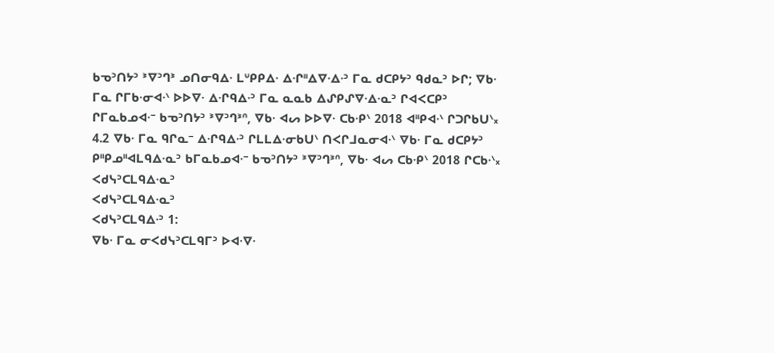ᑲᓀᐣᑎᔭᐣ ᕑᐁᐣᒉᕑ ᓄᑎᓂᑫᐃᐧ ᒪᐡᑭᑭᐃᐧ ᐃᐧᒋᐦᐃᐁᐧᐃᐧᐣ ᒥᓇ ᑯᑕᑭᔭᐣ ᑫᑯᓇᐣ ᐅᒋ; ᐁᑲᐧ ᒥᓇ ᒋᒥᑲᐧᓂᐊᐧᐠ ᐅᐅᐁᐧ ᐃᐧᒋᑫᐃᐧᐣ ᒥᓇ ᓇᓇᑲ ᐃᔑᑭᔑᐁᐧᐃᐧᓇᐣ ᒋᐊᐸᑕᑭᐣ ᒋᒥᓇᑲᓄᐊᐧᐨ ᑲᓀᐣᑎᔭᐣ ᕑᐁᐣᒉᕑᐢ, ᐁᑲᐧ ᐊᔕ ᐅᐅᐁᐧ ᑕᑲᐧᑭᐠ 2018 ᐊᐦᑭᐊᐧᐠ ᒋᑐᒋᑲᑌᐠ᙮
4.2 ᐁᑲᐧ ᒥᓇ ᑫᒋᓇᐨ ᐃᐧᒋᑫᐃᐧᐣ ᒋᒪᒪᐃᐧᓂᑲᑌᐠ ᑎᐸᒋᒧᓇᓂᐊᐧᐠ ᐁᑲᐧ ᒥᓇ ᑯᑕᑭᔭᐣ ᑭᐦᑭᓄᐦᐊᒪᑫᐃᐧᓇᐣ ᑲᒥᓇᑲᓄᐊᐧᐨ ᑲᓀᐣᑎᔭᐣ ᕑᐁᐣᒉᕑᐢ, ᐁᑲᐧ ᐊᔕ ᑕᑲᐧᑭᐠ 2018 ᒋᑕᑲᐧᐠ᙮
ᐸᑯᓭᐣᑕᒪᑫᐃᐧᓇᐣ
ᐸᑯᓭᐣᑕᒪᑫᐃᐧᓇᐣ
ᐸᑯᓭᐣᑕᒪᑫᐃᐧᐣ 1:
ᐁᑲᐧ ᒥᓇ ᓂᐸᑯᓭᐣᑕᒪᑫᒥᐣ ᐅᐊᐧᐁᐧ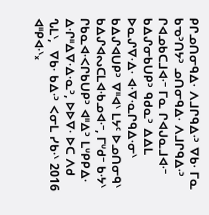ᑭᒋᓄᑎᓂᑫᐃᐧ ᐱᒧᒋᑫᐃᐧᐣ ᐁᑲᐧ ᒥᓇ ᑲᓀᐣᑎᔭᐣ ᓄᑎᓂᑫᐃᐧ ᐱᒧᒋᑫᐃᐧᐣ ᒋᐊᓄᑲᑕᒧᐊᐧᐨ ᒥᓇ ᒋᐊᒍᓇᒧᐊᐧᐨ ᑲᐃᔑᓂᑲᑌᑭᐣ ᑫᑯᓇᐣ ᐃᐃᒪ ᐅᓇᔑᐁᐧᐃᐧ ᐊᐧᐁᐧᓇᒋᑫᐃᐧᓂᐠ ᑲᐃᔑᐊᑌᑭᐣ ᐁᐦᐊᐠ ᒪᔭᑦ ᐅᓄᑎᓂᑫᐠ ᑲᐃᔑᐊᔓᑕᒪᐊᐧᑲᓄᐊᐧᐨ, ᒥᐡᑯᐨ ᑲᐧᔭᐠ ᒋᑲᓇᐊᐧᐸᒋᑲᑌᑭᐣ ᐊᐦᐃᐣ ᒪᐡᑭᑭᐃᐧ ᐃᐧᒋᐦᐃᐁᐧᐃᐧᓇᐣ, ᐅᐅᐁᐧ ᐅᑕ ᐱᑯ ᔐᒪᐠ,  ᐁᑲᐧ ᑲᐃᐧᐣ ᐸᓂᒪ ᓯᑲᐧᐠ 2016 ᐊᐦᑭᐊᐧᐠ᙮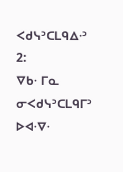ᐸᑯᓭᐣᑕᒪᑫᐃᐧᐣ 2:
ᐁᑲᐧ ᒥᓇ ᓂᐸᑯᓭᐣᑕᒪᑫᒥᐣ ᐅᐊᐧᐁᐧ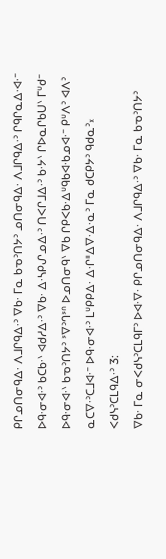ᑭᒋᓄᑎᓂᑫᐃᐧ ᐱᒧᒋᑫᐃᐧᐣ ᐁᑲᐧ ᒥᓇ ᑲᓀᐣᑎᔭᐣ ᓄᑎᓂᑫᐃᐧ ᐱᒧᒋᑫᐃᐧᐣ ᒋᑫᒋᓇᐃᐧᐊᐧᐨ ᐅᑫᐧᓂᐊᐧᐣ ᑲᑕᑲᐧᐠ ᐊᑯᓱᐃᐧᐣ ᐁᑲᐧ ᐃᐧᓴᑭᔑᓄᐃᐧᐣ ᑎᐸᒋᒧᐃᐧᐣ ᑲᐧᔭᐠ ᒋᐅᓇᒋᑲᑌᐠ ᒥᐡᑯᐨ ᐅᑫᐧᓂᐊᐧᐠ ᑲᓀᐣᑎᔭᐣ ᕑᐁᐣᒉᕑᐢ ᐅᓄᑎᓂᑫᐠ ᐁᑲ ᒋᑭᐸᑲᐧᐃᐡᑫᑲᐊᐧᑲᓄᐊᐧᐨ ᑭᐡᐱᐣ ᐊᐱᐣ ᓇᑕᐁᐧᐣᑕᒧᐊᐧᐨ ᐅᑫᐧᓂᐊᐧᐣ ᒪᐡᑭᑭᐃᐧ ᐃᐧᒋᐦᐃᐁᐧᐃᐧᓇᐣ ᒥᓇ ᑯᑕᑭᔭᐣ ᑫᑯᓇᐣ᙮
ᐸᑯᓭᐣᑕᒪᑫᐃᐧᐣ 3:
ᐁᑲᐧ ᒥᓇ ᓂᐸᑯᓭᐣᑕᒪᑫᒥᐣ ᐅᐊᐧᐁᐧ ᑭᒋᓄᑎᓂᑫᐃᐧ ᐱᒧᒋᑫᐃᐧᐣ ᐁᑲᐧ ᒥᓇ ᑲᓀᐣᑎᔭᐣ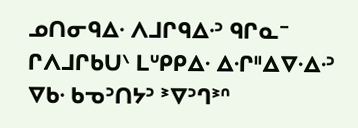ᓄᑎᓂᑫᐃᐧ ᐱᒧᒋᑫᐃᐧᐣ ᑫᒋᓇᐨ ᒋᐱᒧᒋᑲᑌᐠ ᒪᐡᑭᑭᐃᐧ ᐃᐧᒋᐦᐃᐁᐧᐃᐧᐣ ᐁᑲᐧ ᑲᓀᐣᑎᔭᐣ ᕑᐁᐣᒉᕑᐢ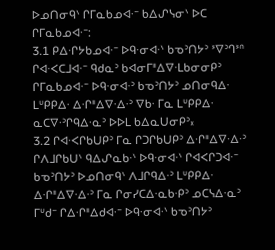ᐅᓄᑎᓂᑫᐠ ᒋᒥᓇᑲᓄᐊᐧᐨ ᑲᐃᔑᓭᓂᐠ ᐅᑕ ᒋᒥᓇᑲᓄᐊᐧᐨ:
3.1 ᑭᐃᐧᒋᔭᑲᓄᐊᐧᐨ ᐅᑫᐧᓂᐊᐧᐠ ᑲᓀᐣᑎᔭᐣ ᕑᐁᐣᒉᕑᐢ ᒋᐊᐧᐸᑕᒧᐊᐧᐨ ᑫᑯᓇᐣ ᑲᐊᓂᒥᐦᐃᐁᐧᒪᑲᓂᓂᑭᐣ ᒋᒥᓇᑲᓄᐊᐧᐨ ᐅᑫᐧᓂᐊᐧᐣ ᑲᓀᐣᑎᔭᐣ ᓄᑎᓂᑫᐃᐧ ᒪᐡᑭᑭᐃᐧ ᐃᐧᒋᐦᐃᐁᐧᐃᐧᐣ ᐁᑲᐧ ᒥᓇ ᒪᐡᑭᑭᐃᐧ ᓇᑕᐁᐧᐣᒋᑫᐃᐧᓇᐣ ᐅᐅᒪ ᑲᐃᓇᑌᓂᑭᐣ᙮
3.2 ᒋᐊᐧᐸᒋᑲᑌᑭᐣ ᒥᓇ ᒋᑐᒋᑲᑌᑭᐣ ᐃᐧᒋᐦᐃᐁᐧᐃᐧᐣ ᒋᐱᒧᒋᑲᑌᐠ ᑫᐃᔑᓇᑲᐧᐠ ᐅᑫᐧᓂᐊᐧᐠ ᒋᐊᐸᒋᑐᐊᐧᐨ ᑲᓀᐣᑎᔭᐣ ᐅᓄᑎᓂᑫᐠ ᐱᒧᒋᑫᐃᐧᐣ ᒪᐡᑭᑭᐃᐧ ᐃᐧᒋᐦᐃᐁᐧᐃᐧᐣ ᒥᓇ ᒋᓂᓯᑕᐃᐧᓇᑲᐧᑭᐣ ᓄᑕᓭᐃᐧᓇᐣ ᒥᐡᑯᐨ ᒋᐃᐧᒋᐦᐃᑯᐊᐧᐨ ᐅᑫᐧᓂᐊᐧᐠ ᑲᓀᐣᑎᔭᐣ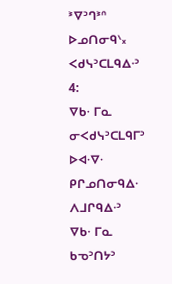ᕑᐁᐣᒉᕑᐢ ᐅᓄᑎᓂᑫᐠ᙮
ᐸᑯᓭᐣᑕᒪᑫᐃᐧᐣ 4:
ᐁᑲᐧ ᒥᓇ ᓂᐸᑯᓭᐣᑕᒪᑫᒥᐣ ᐅᐊᐧᐁᐧ ᑭᒋᓄᑎᓂᑫᐃᐧ ᐱᒧᒋᑫᐃᐧᐣ ᐁᑲᐧ ᒥᓇ ᑲᓀᐣᑎᔭᐣ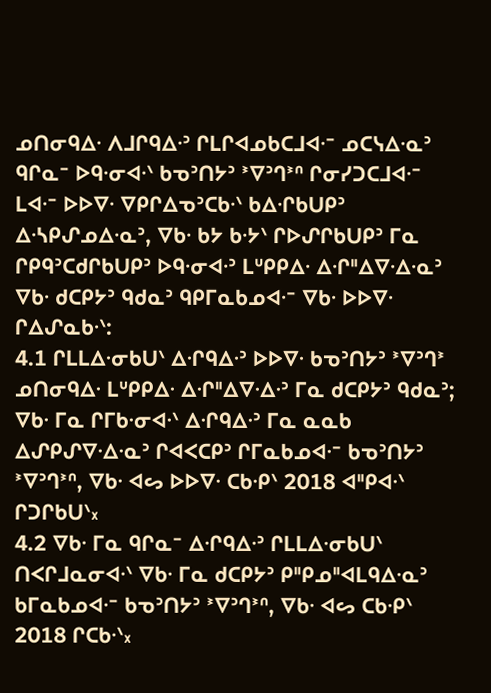ᓄᑎᓂᑫᐃᐧ ᐱᒧᒋᑫᐃᐧᐣ ᒋᒪᒋᐊᓄᑲᑕᒧᐊᐧᐨ ᓄᑕᓭᐃᐧᓇᐣ ᑫᒋᓇᐨ ᐅᑫᐧᓂᐊᐧᐠ ᑲᓀᐣᑎᔭᐣ ᕑᐁᐣᒉᕑᐢ ᒋᓂᓯᑐᑕᒧᐊᐧᐨ ᒪᐊᐧᐨ ᐅᐅᐁᐧ ᐁᑭᒋᐃᓀᐣᑕᑲᐧᐠ ᑲᐃᐧᒋᑲᑌᑭᐣ ᐃᐧᓴᑭᔑᓄᐃᐧᓇᐣ, ᐁᑲᐧ ᑲᔭ ᑲᐧᔭᐠ ᒋᐅᔑᒋᑲᑌᑭᐣ ᒥᓇ ᒋᑭᑫᐣᑕᑯᒋᑲᑌᑭᐣ ᐅᑫᐧᓂᐊᐧᐣ ᒪᐡᑭᑭᐃᐧ ᐃᐧᒋᐦᐃᐁᐧᐃᐧᓇᐣ ᐁᑲᐧ ᑯᑕᑭᔭᐣ ᑫᑯᓇᐣ ᑫᑭᒥᓇᑲᓄᐊᐧᐨ ᐁᑲᐧ ᐅᐅᐁᐧ ᒋᐃᔑᓇᑲᐧᐠ:
4.1 ᒋᒪᒪᐃᐧᓂᑲᑌᐠ ᐃᐧᒋᑫᐃᐧᐣ ᐅᐅᐁᐧ ᑲᓀᐣᑎᔭᐣ ᕑᐁᐣᒉᕑ ᓄᑎᓂᑫᐃᐧ ᒪᐡᑭᑭᐃᐧ ᐃᐧᒋᐦᐃᐁᐧᐃᐧᐣ ᒥᓇ ᑯᑕᑭᔭᐣ ᑫᑯᓇᐣ; ᐁᑲᐧ ᒥᓇ ᒋᒥᑲᐧᓂᐊᐧᐠ ᐃᐧᒋᑫᐃᐧᐣ ᒥᓇ ᓇᓇᑲ ᐃᔑᑭᔑᐁᐧᐃᐧᓇᐣ ᒋᐊᐸᑕᑭᐣ ᒋᒥᓇᑲᓄᐊᐧᐨ ᑲᓀᐣᑎᔭᐣ ᕑᐁᐣᒉᕑᐢ, ᐁᑲᐧ ᐊᔕ ᐅᐅᐁᐧ ᑕᑲᐧᑭᐠ 2018 ᐊᐦᑭᐊᐧᐠ ᒋᑐᒋᑲᑌᐠ᙮
4.2 ᐁᑲᐧ ᒥᓇ ᑫᒋᓇᐨ ᐃᐧᒋᑫᐃᐧᐣ ᒋᒪᒪᐃᐧᓂᑲᑌᐠ ᑎᐸᒋᒧᓇᓂᐊᐧᐠ ᐁᑲᐧ ᒥᓇ ᑯᑕᑭᔭᐣ ᑭᐦᑭᓄᐦᐊᒪᑫᐃᐧᓇᐣ ᑲᒥᓇᑲᓄᐊᐧᐨ ᑲᓀᐣᑎᔭᐣ ᕑᐁᐣᒉᕑᐢ, ᐁᑲᐧ ᐊᔕ ᑕᑲᐧᑭᐠ 2018 ᒋᑕᑲᐧᐠ᙮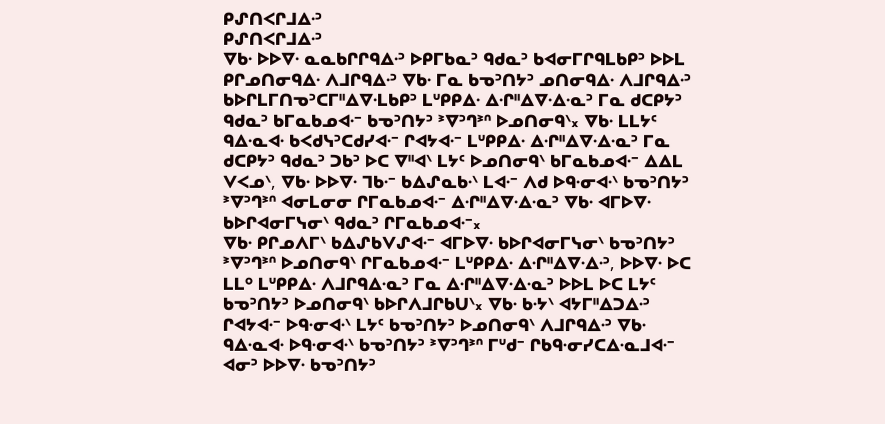ᑭᔑᑎᐸᒋᒧᐃᐧᐣ
ᑭᔑᑎᐸᒋᒧᐃᐧᐣ
ᐁᑲᐧ ᐅᐅᐁᐧ ᓇᓇᑲᒋᒋᑫᐃᐧᐣ ᐅᑭᒥᑲᓇᐣ ᑫᑯᓇᐣ ᑲᐊᓂᒥᒋᑫᒪᑲᑭᐣ ᐅᐅᒪ ᑭᒋᓄᑎᓂᑫᐃᐧ ᐱᒧᒋᑫᐃᐧᐣ ᐁᑲᐧ ᒥᓇ ᑲᓀᐣᑎᔭᐣ ᓄᑎᓂᑫᐃᐧ ᐱᒧᒋᑫᐃᐧᐣ ᑲᐅᒋᒪᒥᑎᓀᐣᑕᒥᐦᐃᐁᐧᒪᑲᑭᐣ ᒪᐡᑭᑭᐃᐧ ᐃᐧᒋᐦᐃᐁᐧᐃᐧᓇᐣ ᒥᓇ ᑯᑕᑭᔭᐣ ᑫᑯᓇᐣ ᑲᒥᓇᑲᓄᐊᐧᐨ ᑲᓀᐣᑎᔭᐣ ᕑᐁᐣᒉᕑᐢ ᐅᓄᑎᓂᑫᐠ᙮ ᐁᑲᐧ ᒪᒪᔭᑦ ᑫᐃᐧᓇᐊᐧ ᑲᐸᑯᓭᐣᑕᑯᓯᐊᐧᐨ ᒋᐊᔭᐊᐧᐨ ᒪᐡᑭᑭᐃᐧ ᐃᐧᒋᐦᐃᐁᐧᐃᐧᓇᐣ ᒥᓇ ᑯᑕᑭᔭᐣ ᑫᑯᓇᐣ ᑐᑲᐣ ᐅᑕ ᐁᐦᐊᐠ ᒪᔭᑦ ᐅᓄᑎᓂᑫᐠ ᑲᒥᓇᑲᓄᐊᐧᐨ ᐃᐃᒪ ᐯᐸᓄᐠ, ᐁᑲᐧ ᐅᐅᐁᐧ ᒣᑲᐧᐨ ᑲᐃᔑᓇᑲᐧᐠ ᒪᐊᐧᐨ ᐱᑯ ᐅᑫᐧᓂᐊᐧᐠ ᑲᓀᐣᑎᔭᐣ ᕑᐁᐣᒉᕑᐢ ᐊᓂᒪᓂᓂ ᒋᒥᓇᑲᓄᐊᐧᐨ ᐃᐧᒋᐦᐃᐁᐧᐃᐧᓇᐣ ᐁᑲᐧ ᐊᒥᐅᐁᐧ ᑲᐅᒋᐊᓂᒥᓭᓂᐠ ᑫᑯᓇᐣ ᒋᒥᓇᑲᓄᐊᐧᐨ᙮
ᐁᑲᐧ ᑭᒋᓄᐱᒥᐠ ᑲᐃᔑᑲᐯᔑᐊᐧᐨ ᐊᒥᐅᐁᐧ ᑲᐅᒋᐊᓂᒥᓭᓂᐠ ᑲᓀᐣᑎᔭᐣ ᕑᐁᐣᒉᕑᐢ ᐅᓄᑎᓂᑫᐠ ᒋᒥᓇᑲᓄᐊᐧᐨ ᒪᐡᑭᑭᐃᐧ ᐃᐧᒋᐦᐃᐁᐧᐃᐧᐣ, ᐅᐅᐁᐧ ᐅᑕ ᒪᒪᐤ ᒪᐡᑭᑭᐃᐧ ᐱᒧᒋᑫᐃᐧᓇᐣ ᒥᓇ ᐃᐧᒋᐦᐃᐁᐧᐃᐧᓇᐣ ᐅᐅᒪ ᐅᑕ ᒪᔭᑦ ᑲᓀᐣᑎᔭᐣ ᐅᓄᑎᓂᑫᐠ ᑲᐅᒋᐱᒧᒋᑲᑌᐠ᙮ ᐁᑲᐧ ᑲᐧᔭᐠ ᐊᔭᒥᐦᐃᑐᐃᐧᐣ ᒋᐊᔭᐊᐧᐨ ᐅᑫᐧᓂᐊᐧᐠ ᒪᔭᑦ ᑲᓀᐣᑎᔭᐣ ᐅᓄᑎᓂᑫᐠ ᐱᒧᒋᑫᐃᐧᐣ ᐁᑲᐧ ᑫᐃᐧᓇᐊᐧ ᐅᑫᐧᓂᐊᐧᐠ ᑲᓀᐣᑎᔭᐣ ᕑᐁᐣᒉᕑᐢ ᒥᐡᑯᐨ ᒋᑲᑫᐧᓂᓯᑕᐃᐧᓇᒧᐊᐧᐨ ᐊᓂᐣ ᐅᐅᐁᐧ ᑲᓀᐣᑎᔭᐣ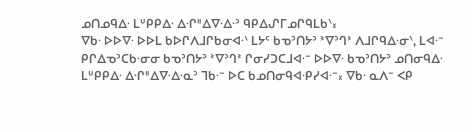ᓄᑎᓄᑫᐃᐧ ᒪᐡᑭᑭᐃᐧ ᐃᐧᒋᐦᐃᐁᐧᐃᐧᐣ ᑫᑭᐃᔑᒥᓄᒋᑫᒪᑲᐠ᙮
ᐁᑲᐧ ᐅᐅᐁᐧ ᐅᐅᒪ ᑲᐅᒋᐱᒧᒋᑲᓂᐊᐧᐠ ᒪᔭᑦ ᑲᓀᐣᑎᔭᐣ ᕑᐁᐣᒉᕑ ᐱᒧᒋᑫᐃᐧᓂᐠ, ᒪᐊᐧᐨ ᑭᒋᐃᓀᐣᑕᑲᐧᓂᓂ ᑲᓀᐣᑎᔭᐣ ᕑᐁᐣᒉᕑ ᒋᓂᓯᑐᑕᒧᐊᐧᐨ ᐅᐅᐁᐧ ᑲᓀᐣᑎᔭᐣ ᓄᑎᓂᑫᐃᐧ ᒪᐡᑭᑭᐃᐧ ᐃᐧᒋᐦᐃᐁᐧᐃᐧᓇᐣ ᒣᑲᐧᐨ ᐅᑕ ᑲᓄᑎᓂᑫᐊᐧᑭᓯᐊᐧᐨ᙮ ᐁᑲᐧ ᓇᐱᐨ ᐸᑭ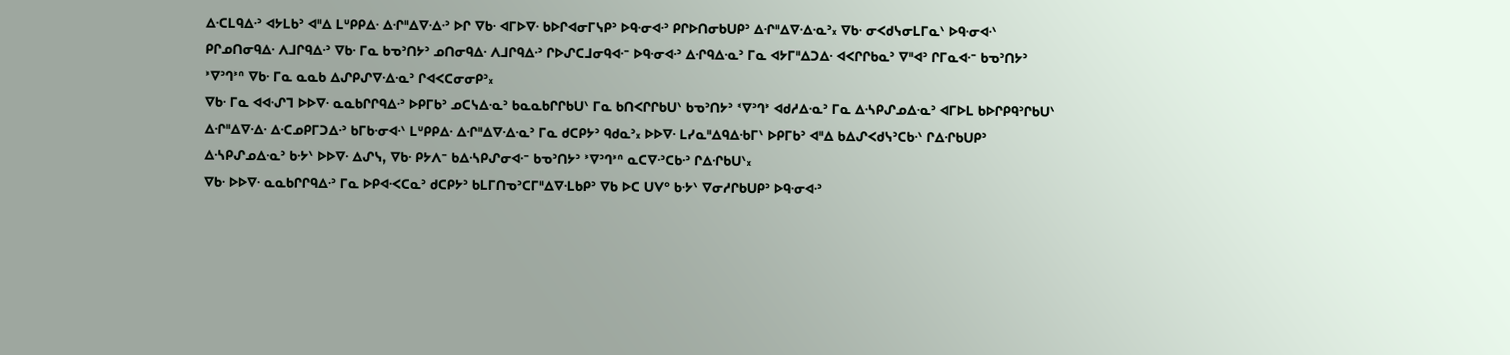ᐃᐧᑕᒪᑫᐃᐧᐣ ᐊᔭᒪᑲᐣ ᐊᐦᐃ ᒪᐡᑭᑭᐃᐧ ᐃᐧᒋᐦᐃᐁᐧᐃᐧᐣ ᐅᒋ ᐁᑲᐧ ᐊᒥᐅᐁᐧ ᑲᐅᒋᐊᓂᒥᓭᑭᐣ ᐅᑫᐧᓂᐊᐧᐣ ᑭᒋᐅᑎᓂᑲᑌᑭᐣ ᐃᐧᒋᐦᐃᐁᐧᐃᐧᓇᐣ᙮ ᐁᑲᐧ ᓂᐸᑯᓭᓂᒪᒥᓇᐠ ᐅᑫᐧᓂᐊᐧᐠ ᑭᒋᓄᑎᓂᑫᐃᐧ ᐱᒧᒋᑫᐃᐧᐣ ᐁᑲᐧ ᒥᓇ ᑲᓀᐣᑎᔭᐣ ᓄᑎᓂᑫᐃᐧ ᐱᒧᒋᑫᐃᐧᐣ ᒋᐅᔑᑕᒧᓂᑫᐊᐧᐨ ᐅᑫᐧᓂᐊᐧᐣ ᐃᐧᒋᑫᐃᐧᓇᐣ ᒥᓇ ᐊᔭᒥᐦᐃᑐᐃᐧ ᐊᐸᒋᒋᑲᓇᐣ ᐁᐦᐊᐣ ᒋᒥᓇᐊᐧᐨ ᑲᓀᐣᑎᔭᐣ ᕑᐁᐣᒉᕑᐢ ᐁᑲᐧ ᒥᓇ ᓇᓇᑲ ᐃᔑᑭᔑᐁᐧᐃᐧᓇᐣ ᒋᐊᐸᑕᓂᓂᑭᐣ᙮
ᐁᑲᐧ ᒥᓇ ᐊᐊᐧᔑᒣ ᐅᐅᐁᐧ ᓇᓇᑲᒋᒋᑫᐃᐧᐣ ᐅᑭᒥᑲᐣ ᓄᑕᓭᐃᐧᓇᐣ ᑲᓇᓇᑲᒋᒋᑲᑌᐠ ᒥᓇ ᑲᑎᐸᒋᒋᑲᑌᐠ ᑲᓀᐣᑎᔭᐣ ᓫᐁᐣᒉᕑ ᐊᑯᓱᐃᐧᓇᐣ ᒥᓇ ᐃᐧᓴᑭᔑᓄᐃᐧᓇᐣ ᐊᒥᐅᒪ ᑲᐅᒋᑭᑫᐣᒋᑲᑌᐠ ᐃᐧᒋᐦᐃᐁᐧᐃᐧ ᐃᐧᑕᓄᑭᒥᑐᐃᐧᐣ ᑲᒥᑲᐧᓂᐊᐧᐠ ᒪᐡᑭᑭᐃᐧ ᐃᐧᒋᐦᐃᐁᐧᐃᐧᓇᐣ ᒥᓇ ᑯᑕᑭᔭᐣ ᑫᑯᓇᐣ᙮ ᐅᐅᐁᐧ ᒪᓯᓇᐦᐃᑫᐃᐧᑲᒥᐠ ᐅᑭᒥᑲᐣ ᐊᐦᐃ ᑲᐃᔑᐸᑯᓭᐣᑕᑲᐧᐠ ᒋᐃᐧᒋᑲᑌᑭᐣ ᐃᐧᓴᑭᔑᓄᐃᐧᓇᐣ ᑲᐧᔭᐠ ᐅᐅᐁᐧ ᐃᔑᓭ, ᐁᑲᐧ ᑭᔭᐱᐨ ᑲᐃᐧᓴᑭᔑᓂᐊᐧᐨ ᑲᓀᐣᑎᔭᐣ ᕑᐁᐣᒉᕑᐢ ᓇᑕᐁᐧᐣᑕᑲᐧᐣ ᒋᐃᐧᒋᑲᑌᐠ᙮
ᐁᑲᐧ ᐅᐅᐁᐧ ᓇᓇᑲᒋᒋᑫᐃᐧᐣ ᒥᓇ ᐅᑭᐊᐧᐸᑕᓇᐣ ᑯᑕᑭᔭᐣ ᑲᒪᒥᑎᓀᐣᑕᒥᐦᐃᐁᐧᒪᑲᑭᐣ ᐁᑲ ᐅᑕ ᑌᐯᐤ ᑲᐧᔭᐠ ᐁᓂᓱᒋᑲᑌᑭᐣ ᐅᑫᐧᓂᐊᐧᐣ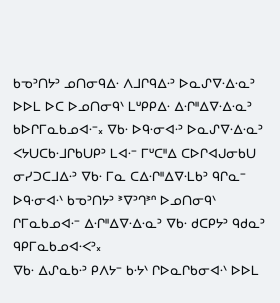ᑲᓀᐣᑎᔭᐣ ᓄᑎᓂᑫᐃᐧ ᐱᒧᒋᑫᐃᐧᐣ ᐅᓇᔑᐁᐧᐃᐧᓇᐣ ᐅᐅᒪ ᐅᑕ ᐅᓄᑎᓂᑫᐠ ᒪᐡᑭᑭᐃᐧ ᐃᐧᒋᐦᐃᐁᐧᐃᐧᓇᐣ ᑲᐅᒋᒥᓇᑲᓄᐊᐧᐨ᙮ ᐁᑲᐧ ᐅᑫᐧᓂᐊᐧᐣ ᐅᓇᔑᐁᐧᐃᐧᓇᐣ ᐸᔭᑌᑕᑲᐧᒧᒋᑲᑌᑭᐣ ᒪᐊᐧᐨ ᒥᐡᑕᐦᐃ ᑕᐅᒋᐊᒍᓂᑲᑌ ᓂᓯᑐᑕᒧᐃᐧᐣ ᐁᑲᐧ ᒥᓇ ᑕᐃᐧᒋᐦᐃᐁᐧᒪᑲᐣ ᑫᒋᓇᐨ ᐅᑫᐧᓂᐊᐧᐠ ᑲᓀᐣᑎᔭᐣ ᕑᐁᐣᒉᕑᐢ ᐅᓄᑎᓂᑫᐠ ᒋᒥᓇᑲᓄᐊᐧᐨ ᐃᐧᒋᐦᐃᐁᐧᐃᐧᓇᐣ ᐁᑲᐧ ᑯᑕᑭᔭᐣ ᑫᑯᓇᐣ ᑫᑭᒥᓇᑲᓄᐊᐧᐸᐣ᙮
ᐁᑲᐧ ᐃᔑᓇᑲᐧᐣ ᑭᐱᔭᐨ ᑲᐧᔭᐠ ᒋᐅᓇᒋᑲᓂᐊᐧᐠ ᐅᐅᒪ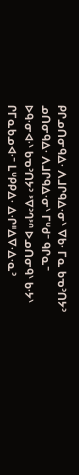ᑭᒋᓄᑎᓂᑫᐃᐧ ᐱᒧᒋᑫᐃᐧᓂᐠ ᐁᑲᐧ ᒥᓇ ᑲᓀᐣᑎᔭᐣ ᓄᑎᓂᑫᐃᐧ ᐱᒧᒋᑫᐃᐧᓂᐠ ᒥᐡᑯᐨ ᑫᒋᓇᐨ ᐅᑫᐧᓂᐊᐧᐠ ᑲᓀᐣᑎᔭᐣ ᕑᐁᐣᒉᕑᐢ ᐅᓄᑎᓂᑫᐠ ᑲᐧᔭᐠ ᒋᒥᓇᑲᓄᐊᐧᐨ ᒪᐡᑭᑭᐃᐧ ᐃᐧᒋᐦᐃᐁᐧᐃᐧᓇᐣ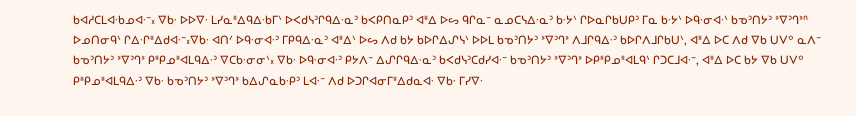ᑲᐊᓱᑕᒪᐊᐧᑲᓄᐊᐧᐨ᙮ ᐁᑲᐧ ᐅᐅᐁᐧ ᒪᓯᓇᐦᐃᑫᐃᐧᑲᒥᐠ ᐅᐸᑯᓭᐣᒋᑫᐃᐧᓇᐣ ᑲᐸᑭᑎᓇᑭᐣ ᐊᐦᐃ ᐅᔕ ᑫᒋᓇᐨ ᓇᓄᑕᓭᐃᐧᓇᐣ ᑲᐧᔭᐠ ᒋᐅᓇᒋᑲᑌᑭᐣ ᒥᓇ ᑲᐧᔭᐠ ᐅᑫᐧᓂᐊᐧᐠ ᑲᓀᐣᑎᔭᐣ ᕑᐁᐣᒉᕑᐢ ᐅᓄᑎᓂᑫᐠ ᒋᐃᐧᒋᐦᐃᑯᐊᐧᐨ᙮ᐁᑲᐧ ᐊᑎᐟ ᐅᑫᐧᓂᐊᐧᐣ ᒥᑭᑫᐃᐧᓇᐣ ᐊᐦᐃᐠ ᐅᔕ ᐱᑯ ᑲᔭ ᑲᐅᒋᐃᔑᓭᐠ ᐅᐅᒪ ᑲᓀᐣᑎᔭᐣ ᕑᐁᐣᒉᕑ ᐱᒧᒋᑫᐃᐧᐣ ᑲᐅᒋᐱᒧᒋᑲᑌᐠ, ᐊᐦᐃ ᐅᑕ ᐱᑯ ᐁᑲ ᑌᐯᐤ ᓇᐱᐨ ᑲᓀᐣᑎᔭᐣ ᕑᐁᐣᒉᕑ ᑭᐦᑭᓄᐦᐊᒪᑫᐃᐧᐣ ᐁᑕᑲᐧᓂᓂᐠ᙮ ᐁᑲᐧ ᐅᑫᐧᓂᐊᐧᐣ ᑭᔭᐱᐨ ᐃᔑᒋᑫᐃᐧᓇᐣ ᑲᐸᑯᓭᐣᑕᑯᓯᐊᐧᐨ ᑲᓀᐣᑎᔭᐣ ᕑᐁᐣᒉᕑ ᐅᑭᐦᑭᓄᐦᐊᒪᑫᐠ ᒋᑐᑕᒧᐊᐧᐨ, ᐊᐦᐃ ᐅᑕ ᑲᔭ ᐁᑲ ᑌᐯᐤ ᑭᐦᑭᓄᐦᐊᒪᑫᐃᐧᐣ ᐁᑲᐧ ᑲᓀᐣᑎᔭᐣ ᕑᐁᐣᒉᕑ ᑲᐃᔑᓇᑲᐧᑭᐣ ᒪᐊᐧᐨ ᐱᑯ ᐅᑐᒋᐊᓂᒥᐦᐃᑯᓇᐊᐧ ᐁᑲᐧ ᒥᓯᐁᐧ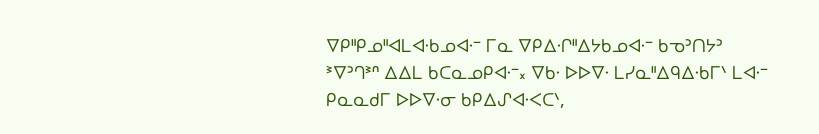ᐁᑭᐦᑭᓄᐦᐊᒪᐊᐧᑲᓄᐊᐧᐨ ᒥᓇ ᐁᑭᐃᐧᒋᐦᐃᔭᑲᓄᐊᐧᐨ ᑲᓀᐣᑎᔭᐣ ᕑᐁᐣᒉᕑᐢ ᐃᐃᒪ ᑲᑕᓇᓄᑭᐊᐧᐨ᙮ ᐁᑲᐧ ᐅᐅᐁᐧ ᒪᓯᓇᐦᐃᑫᐃᐧᑲᒥᐠ ᒪᐊᐧᐨ ᑭᓇᓇᑯᒥ ᐅᐅᐁᐧᓂ ᑲᑭᐃᔑᐊᐧᐸᑕᐠ,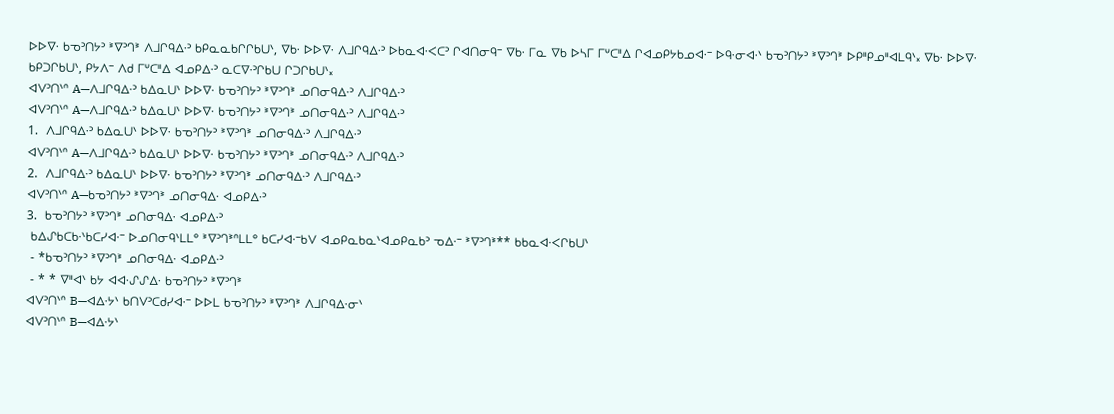ᐅᐅᐁᐧ ᑲᓀᐣᑎᔭᐣ ᕑᐁᐣᒉᕑ ᐱᒧᒋᑫᐃᐧᐣ ᑲᑭᓇᓇᑲᒋᒋᑲᑌᐠ, ᐁᑲᐧ ᐅᐅᐁᐧ ᐱᒧᒋᑫᐃᐧᐣ ᐅᑲᓇᐊᐧᐸᑕᐣ ᒋᐊᑎᓂᑫᐨ ᐁᑲᐧ ᒥᓇ ᐁᑲ ᐅᓴᒥ ᒥᐡᑕᐦᐃ ᒋᐊᓄᑭᔭᑲᓄᐊᐧᐨ ᐅᑫᐧᓂᐊᐧᐠ ᑲᓀᐣᑎᔭᐣ ᕑᐁᐣᒉᕑ ᐅᑭᐦᑭᓄᐦᐊᒪᑫᐠ᙮ ᐁᑲᐧ ᐅᐅᐁᐧ ᑲᑭᑐᒋᑲᑌᐠ, ᑭᔭᐱᐨ ᐱᑯ ᒥᐡᑕᐦᐃ ᐊᓄᑭᐃᐧᐣ ᓇᑕᐁᐧᐣᒋᑲᑌ ᒋᑐᒋᑲᑌᐠ᙮
ᐊᐯᐣᑎᐠᐢ A—ᐱᒧᒋᑫᐃᐧᐣ ᑲᐃᓇᑌᐠ ᐅᐅᐁᐧ ᑲᓀᐣᑎᔭᐣ ᕑᐁᐣᒉᕑ ᓄᑎᓂᑫᐃᐧᐣ ᐱᒧᒋᑫᐃᐧᐣ
ᐊᐯᐣᑎᐠᐢ A—ᐱᒧᒋᑫᐃᐧᐣ ᑲᐃᓇᑌᐠ ᐅᐅᐁᐧ ᑲᓀᐣᑎᔭᐣ ᕑᐁᐣᒉᕑ ᓄᑎᓂᑫᐃᐧᐣ ᐱᒧᒋᑫᐃᐧᐣ
1.  ᐱᒧᒋᑫᐃᐧᐣ ᑲᐃᓇᑌᐠ ᐅᐅᐁᐧ ᑲᓀᐣᑎᔭᐣ ᕑᐁᐣᒉᕑ ᓄᑎᓂᑫᐃᐧᐣ ᐱᒧᒋᑫᐃᐧᐣ
ᐊᐯᐣᑎᐠᐢ A—ᐱᒧᒋᑫᐃᐧᐣ ᑲᐃᓇᑌᐠ ᐅᐅᐁᐧ ᑲᓀᐣᑎᔭᐣ ᕑᐁᐣᒉᕑ ᓄᑎᓂᑫᐃᐧᐣ ᐱᒧᒋᑫᐃᐧᐣ
2.  ᐱᒧᒋᑫᐃᐧᐣ ᑲᐃᓇᑌᐠ ᐅᐅᐁᐧ ᑲᓀᐣᑎᔭᐣ ᕑᐁᐣᒉᕑ ᓄᑎᓂᑫᐃᐧᐣ ᐱᒧᒋᑫᐃᐧᐣ
ᐊᐯᐣᑎᐠᐢ A—ᑲᓀᐣᑎᔭᐣ ᕑᐁᐣᒉᕑ ᓄᑎᓂᑫᐃᐧ ᐊᓄᑭᐃᐧᐣ
3.  ᑲᓀᐣᑎᔭᐣ ᕑᐁᐣᒉᕑ ᓄᑎᓂᑫᐃᐧ ᐊᓄᑭᐃᐧᐣ
 ᑲᐃᔑᑲᑕᑲᐧᐠᑲᑕᓯᐊᐧᐨ ᐅᓄᑎᓂᑫᐠᒪᒪᐤ ᕑᐁᐣᒉᕑᐢᒪᒪᐤ ᑲᑕᓯᐊᐧᐨᑲᐯ ᐊᓄᑭᓇᑲᓇᐠᐊᓄᑭᓇᑲᐣ ᓀᐃᐧᐨ ᕑᐁᐣᒉᕑ** ᑲᑲᓇᐊᐧᐸᒋᑲᑌᐠ
 - *ᑲᓀᐣᑎᔭᐣ ᕑᐁᐣᒉᕑ ᓄᑎᓂᑫᐃᐧ ᐊᓄᑭᐃᐧᐣ
 - * * ᐁᐦᐊᐠ ᑲᔭ ᐊᐊᐧᔑᔑᐃᐧ ᑲᓀᐣᑎᔭᐣ ᕑᐁᐣᒉᕑ
ᐊᐯᐣᑎᐠᐢ B—ᐊᐃᐧᔭᐠ ᑲᑎᐯᐣᑕᑯᓯᐊᐧᐨ ᐅᐅᒪ ᑲᓀᐣᑎᔭᐣ ᕑᐁᐣᒉᕑ ᐱᒧᒋᑫᐃᐧᓂᐠ
ᐊᐯᐣᑎᐠᐢ B—ᐊᐃᐧᔭᐠ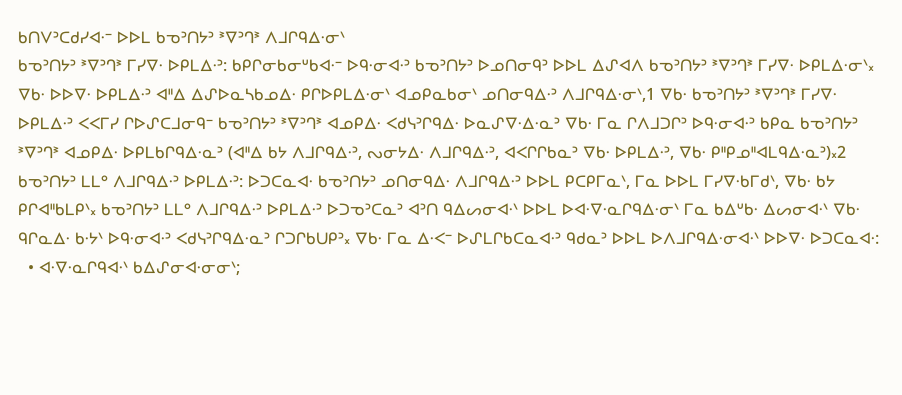ᑲᑎᐯᐣᑕᑯᓯᐊᐧᐨ ᐅᐅᒪ ᑲᓀᐣᑎᔭᐣ ᕑᐁᐣᒉᕑ ᐱᒧᒋᑫᐃᐧᓂᐠ
ᑲᓀᐣᑎᔭᐣ ᕑᐁᐣᒉᕑ ᒥᓯᐁᐧ ᐅᑭᒪᐃᐧᐣ: ᑲᑭᒋᓂᑲᓂᐡᑲᐊᐧᐨ ᐅᑫᐧᓂᐊᐧᐣ ᑲᓀᐣᑎᔭᐣ ᐅᓄᑎᓂᑫᐣ ᐅᐅᒪ ᐃᔑᐊᐱ ᑲᓀᐣᑎᔭᐣ ᕑᐁᐣᒉᕑ ᒥᓯᐁᐧ ᐅᑭᒪᐃᐧᓂᐠ᙮ ᐁᑲᐧ ᐅᐅᐁᐧ ᐅᑭᒪᐃᐧᐣ ᐊᐦᐃ ᐃᔑᐅᓇᓴᑲᓄᐃᐧ ᑭᒋᐅᑭᒪᐃᐧᓂᐠ ᐊᓄᑭᓇᑲᓂᐠ ᓄᑎᓂᑫᐃᐧᐣ ᐱᒧᒋᑫᐃᐧᓂᐠ,1 ᐁᑲᐧ ᑲᓀᐣᑎᔭᐣ ᕑᐁᐣᒉᕑ ᒥᓯᐁᐧ ᐅᑭᒪᐃᐧᐣ ᐸᐸᒥᓯ ᒋᐅᔑᑕᒧᓂᑫᐨ ᑲᓀᐣᑎᔭᐣ ᕑᐁᐣᒉᕑ ᐊᓄᑭᐃᐧ ᐸᑯᓭᐣᒋᑫᐃᐧ ᐅᓇᔑᐁᐧᐃᐧᓇᐣ ᐁᑲᐧ ᒥᓇ ᒋᐱᒧᑐᒋᐣ ᐅᑫᐧᓂᐊᐧᐣ ᑲᑭᓇ ᑲᓀᐣᑎᔭᐣ ᕑᐁᐣᒉᕑ ᐊᓄᑭᐃᐧ ᐅᑭᒪᑲᒋᑫᐃᐧᓇᐣ (ᐊᐦᐃ ᑲᔭ ᐱᒧᒋᑫᐃᐧᐣ, ᔓᓂᔭᐃᐧ ᐱᒧᒋᑫᐃᐧᐣ, ᐊᐸᒋᒋᑲᓇᐣ ᐁᑲᐧ ᐅᑭᒪᐃᐧᐣ, ᐁᑲᐧ ᑭᐦᑭᓄᐦᐊᒪᑫᐃᐧᓇᐣ)᙮2
ᑲᓀᐣᑎᔭᐣ ᒪᒪᐤ ᐱᒧᒋᑫᐃᐧᐣ ᐅᑭᒪᐃᐧᐣ: ᐅᑐᑕᓇᐊᐧ ᑲᓀᐣᑎᔭᐣ ᓄᑎᓂᑫᐃᐧ ᐱᒧᒋᑫᐃᐧᐣ ᐅᐅᒪ ᑭᑕᑭᒥᓇᐠ, ᒥᓇ ᐅᐅᒪ ᒥᓯᐁᐧᑲᒥᑯᐠ, ᐁᑲᐧ ᑲᔭ ᑭᒋᐊᐦᑲᒪᑭᐠ᙮ ᑲᓀᐣᑎᔭᐣ ᒪᒪᐤ ᐱᒧᒋᑫᐃᐧᐣ ᐅᑭᒪᐃᐧᐣ ᐅᑐᓀᐣᑕᓇᐣ ᐊᐣᑎ ᑫᐃᔕᓂᐊᐧᐠ ᐅᐅᒪ ᐅᐊᐧᐁᐧᓇᒋᑫᐃᐧᓂᐠ ᒥᓇ ᑲᐃᐡᑲᐧ ᐃᔕᓂᐊᐧᐠ ᐁᑲᐧ ᑫᒋᓇᐃᐧ ᑲᐧᔭᐠ ᐅᑫᐧᓂᐊᐧᐣ ᐸᑯᓭᐣᒋᑫᐃᐧᓇᐣ ᒋᑐᒋᑲᑌᑭᐣ᙮ ᐁᑲᐧ ᒥᓇ ᐃᐧᐸᐨ ᐅᔑᒪᒋᑲᑕᓇᐊᐧᐣ ᑫᑯᓇᐣ ᐅᐅᒪ ᐅᐱᒧᒋᑫᐃᐧᓂᐊᐧᐠ ᐅᐅᐁᐧ ᐅᑐᑕᓇᐊᐧ:
  • ᐊᐧᐁᐧᓇᒋᑫᐊᐧᐠ ᑲᐃᔑᓂᐊᐧᓂᓂᐠ;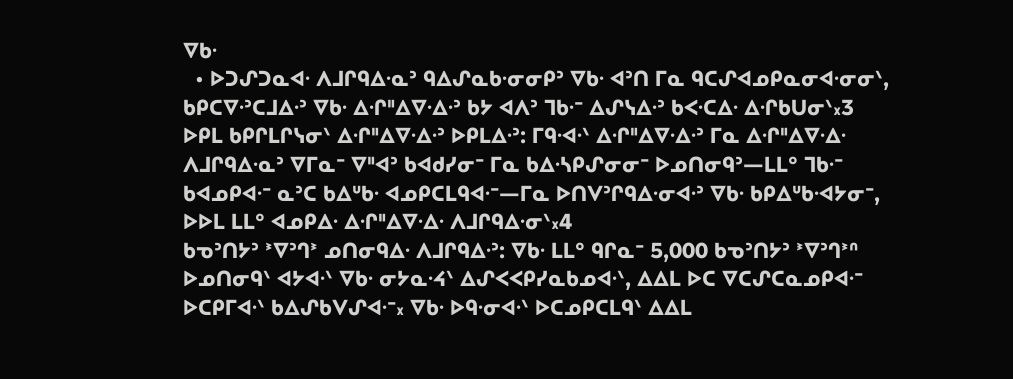ᐁᑲᐧ
  • ᐅᑐᔑᑐᓇᐊᐧ ᐱᒧᒋᑫᐃᐧᓇᐣ ᑫᐃᔑᓇᑲᐧᓂᓂᑭᐣ ᐁᑲᐧ ᐊᐣᑎ ᒥᓇ ᑫᑕᔑᐊᓄᑭᓇᓂᐊᐧᓂᓂᐠ, ᑲᑭᑕᐁᐧᐣᑕᒧᐃᐧᐣ ᐁᑲᐧ ᐃᐧᒋᐦᐃᐁᐧᐃᐧᐣ ᑲᔭ ᐊᐱᐣ ᒣᑲᐧᐨ ᐃᔑᓭᐃᐧᐣ ᑲᐸᐧᑕᐃᐧ ᐃᐧᒋᑲᑌᓂᐠ᙮3
ᐅᑭᒪ ᑲᑭᒋᒪᒋᓭᓂᐠ ᐃᐧᒋᐦᐃᐁᐧᐃᐧᐣ ᐅᑭᒪᐃᐧᐣ: ᒥᑫᐧᐊᐧᐠ ᐃᐧᒋᐦᐃᐁᐧᐃᐧᐣ ᒥᓇ ᐃᐧᒋᐦᐃᐁᐧᐃᐧ ᐱᒧᒋᑫᐃᐧᓇᐣ ᐁᒥᓇᐨ ᐁᐦᐊᐣ ᑲᐊᑯᓯᓂᐨ ᒥᓇ ᑲᐃᐧᓴᑭᔑᓂᓂᐨ ᐅᓄᑎᓂᑫᐣ—ᒪᒪᐤ ᒣᑲᐧᐨ ᑲᐊᓄᑭᐊᐧᐨ ᓇᐣᑕ ᑲᐃᐡᑲᐧ ᐊᓄᑭᑕᒪᑫᐊᐧᐨ—ᒥᓇ ᐅᑎᐯᐣᒋᑫᐃᐧᓂᐊᐧᐣ ᐁᑲᐧ ᑲᑭᐃᐡᑲᐧᐊᔭᓂᐨ, ᐅᐅᒪ ᒪᒪᐤ ᐊᓄᑭᐃᐧ ᐃᐧᒋᐦᐃᐁᐧᐃᐧ ᐱᒧᒋᑫᐃᐧᓂᐠ᙮4
ᑲᓀᐣᑎᔭᐣ ᕑᐁᐣᒉᕑ ᓄᑎᓂᑫᐃᐧ ᐱᒧᒋᑫᐃᐧᐣ: ᐁᑲᐧ ᒪᒪᐤ ᑫᒋᓇᐨ 5,000 ᑲᓀᐣᑎᔭᐣ ᕑᐁᐣᒉᕑᐢ ᐅᓄᑎᓂᑫᐠ ᐊᔭᐊᐧᐠ ᐁᑲᐧ ᓂᔭᓇᐧᔦᐠ ᐃᔑᐸᐸᑭᓯᓇᑲᓄᐊᐧᐠ, ᐃᐃᒪ ᐅᑕ ᐁᑕᔑᑕᓇᓄᑭᐊᐧᐨ ᐅᑕᑭᒥᐊᐧᐠ ᑲᐃᔑᑲᐯᔑᐊᐧᐨ᙮ ᐁᑲᐧ ᐅᑫᐧᓂᐊᐧᐠ ᐅᑕᓄᑭᑕᒪᑫᐠ ᐃᐃᒪ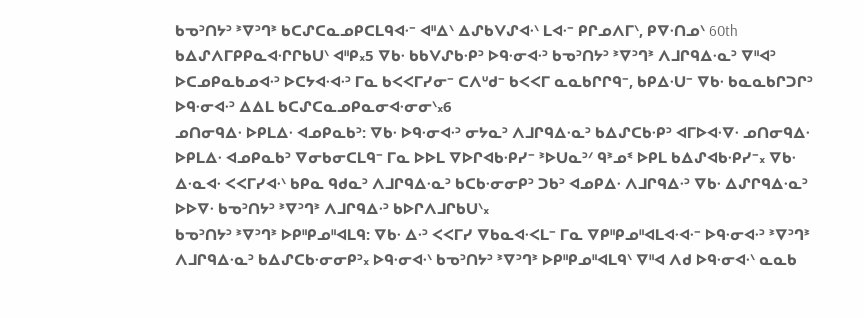ᑲᓀᐣᑎᔭᐣ ᕑᐁᐣᒉᕑ ᑲᑕᔑᑕᓇᓄᑭᑕᒪᑫᐊᐧᐨ ᐊᐦᐃᐠ ᐃᔑᑲᐯᔑᐊᐧᐠ ᒪᐊᐧᐨ ᑭᒋᓄᐱᒥᐠ, ᑭᐁᐧᑎᓄᐠ 60th ᑲᐃᔑᐱᒥᑭᑭᓇᐊᐧᒋᒋᑲᑌᐠ ᐊᐦᑭ᙮5 ᐁᑲᐧ ᑲᑲᐯᔑᑲᐧᑭᐣ ᐅᑫᐧᓂᐊᐧᐣ ᑲᓀᐣᑎᔭᐣ ᕑᐁᐣᒉᕑ ᐱᒧᒋᑫᐃᐧᓇᐣ ᐁᐦᐊᐣ ᐅᑕᓄᑭᓇᑲᓄᐊᐧᐣ ᐅᑕᔭᐊᐧᐊᐧᐣ ᒥᓇ ᑲᐸᐸᒥᓯᓂᐨ ᑕᐱᐡᑯᐨ ᑲᐸᐸᒥ ᓇᓇᑲᒋᒋᑫᐨ, ᑲᑭᐃᐧᑌᐨ ᐁᑲᐧ ᑲᓇᓇᑲᒋᑐᒋᐣ ᐅᑫᐧᓂᐊᐧᐣ ᐃᐃᒪ ᑲᑕᔑᑕᓇᓄᑭᓇᓂᐊᐧᓂᓂᐠ᙮6
ᓄᑎᓂᑫᐃᐧ ᐅᑭᒪᐃᐧ ᐊᓄᑭᓇᑲᐣ: ᐁᑲᐧ ᐅᑫᐧᓂᐊᐧᐣ ᓂᔭᓇᐣ ᐱᒧᒋᑫᐃᐧᓇᐣ ᑲᐃᔑᑕᑲᐧᑭᐣ ᐊᒥᐅᐊᐧᐁᐧ ᓄᑎᓂᑫᐃᐧ ᐅᑭᒪᐃᐧ ᐊᓄᑭᓇᑲᐣ ᐁᓂᑲᓂᑕᒪᑫᐨ ᒥᓇ ᐅᐅᒪ ᐁᐅᒋᐊᑲᐧᑭᓯᐨ ᕑᐅᑌᓇᐣᐟ ᑫᕑᓄᓫ ᐅᑭᒪ ᑲᐃᔑᐊᑲᐧᑭᓯᐨ᙮ ᐁᑲᐧ ᐃᐧᓇᐊᐧ ᐸᐸᒥᓯᐊᐧᐠ ᑲᑭᓇ ᑫᑯᓇᐣ ᐱᒧᒋᑫᐃᐧᓇᐣ ᑲᑕᑲᐧᓂᓂᑭᐣ ᑐᑲᐣ ᐊᓄᑭᐃᐧ ᐱᒧᒋᑫᐃᐧᐣ ᐁᑲᐧ ᐃᔑᒋᑫᐃᐧᓇᐣ ᐅᐅᐁᐧ ᑲᓀᐣᑎᔭᐣ ᕑᐁᐣᒉᕑ ᐱᒧᒋᑫᐃᐧᐣ ᑲᐅᒋᐱᒧᒋᑲᑌᐠ᙮
ᑲᓀᐣᑎᔭᐣ ᕑᐁᐣᒉᕑ ᐅᑭᐦᑭᓄᐦᐊᒪᑫ: ᐁᑲᐧ ᐃᐧᐣ ᐸᐸᒥᓯ ᐁᑲᓇᐊᐧᐸᒪᐨ ᒥᓇ ᐁᑭᐦᑭᓄᐦᐊᒪᐊᐧᐊᐧᐨ ᐅᑫᐧᓂᐊᐧᐣ ᕑᐁᐣᒉᕑ ᐱᒧᒋᑫᐃᐧᓇᐣ ᑲᐃᔑᑕᑲᐧᓂᓂᑭᐣ᙮ ᐅᑫᐧᓂᐊᐧᐠ ᑲᓀᐣᑎᔭᐣ ᕑᐁᐣᒉᕑ ᐅᑭᐦᑭᓄᐦᐊᒪᑫᐠ ᐁᐦᐊ ᐱᑯ ᐅᑫᐧᓂᐊᐧᐠ ᓇᓇᑲ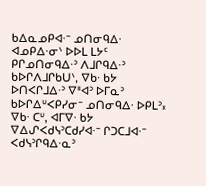ᑲᐃᓇᓄᑭᐊᐧᐨ ᓄᑎᓂᑫᐃᐧ ᐊᓄᑭᐃᐧᓂᐠ ᐅᐅᒪ ᒪᔭᑦ ᑭᒋᓄᑎᓂᑫᐃᐧᐣ ᐱᒧᒋᑫᐃᐧᐣ ᑲᐅᒋᐱᒧᒋᑲᑌᐠ, ᐁᑲᐧ ᑲᔭ ᐅᑎᐸᒋᒧᐃᐧᐣ ᐁᐦᐊᐣ ᐅᒥᓇᐣ ᑲᐅᒋᐃᐡᐸᑭᓯᓂᐨ ᓄᑎᓂᑫᐃᐧ ᐅᑭᒪᐣ᙮ ᐁᑲᐧ ᑕᐡ, ᐊᒥᐁᐧ ᑲᔭ ᐁᐃᔑᐸᑯᓭᐣᑕᑯᓯᐊᐧᐨ ᒋᑐᑕᒧᐊᐧᐨ ᐸᑯᓭᐣᒋᑫᐃᐧᓇᐣ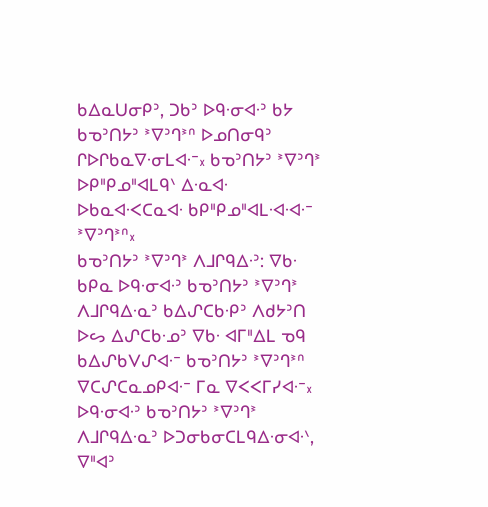ᑲᐃᓇᑌᓂᑭᐣ, ᑐᑲᐣ ᐅᑫᐧᓂᐊᐧᐣ ᑲᔭ ᑲᓀᐣᑎᔭᐣ ᕑᐁᐣᒉᕑᐢ ᐅᓄᑎᓂᑫᐣ ᒋᐅᒋᑲᓇᐁᐧᓂᒪᐊᐧᐨ᙮ ᑲᓀᐣᑎᔭᐣ ᕑᐁᐣᒉᕑ ᐅᑭᐦᑭᓄᐦᐊᒪᑫᐠ ᐃᐧᓇᐊᐧ ᐅᑲᓇᐊᐧᐸᑕᓇᐊᐧ ᑲᑭᐦᑭᓄᐦᐊᒪᐧᐊᐧᐊᐧᐨ ᕑᐁᐣᒉᕑᐢ᙮
ᑲᓀᐣᑎᔭᐣ ᕑᐁᐣᒉᕑ ᐱᒧᒋᑫᐃᐧᐣ: ᐁᑲᐧ ᑲᑭᓇ ᐅᑫᐧᓂᐊᐧᐣ ᑲᓀᐣᑎᔭᐣ ᕑᐁᐣᒉᕑ ᐱᒧᒋᑫᐃᐧᓇᐣ ᑲᐃᔑᑕᑲᐧᑭᐣ ᐱᑯᔭᐣᑎ ᐅᔕ ᐃᔑᑕᑲᐧᓄᐣ ᐁᑲᐧ ᐊᒥᐦᐃᒪ ᓀᑫ ᑲᐃᔑᑲᐯᔑᐊᐧᐨ ᑲᓀᐣᑎᔭᐣ ᕑᐁᐣᒉᕑᐢ ᐁᑕᔑᑕᓇᓄᑭᐊᐧᐨ ᒥᓇ ᐁᐸᐸᒥᓯᐊᐧᐨ᙮  ᐅᑫᐧᓂᐊᐧᐣ ᑲᓀᐣᑎᔭᐣ ᕑᐁᐣᒉᕑ ᐱᒧᒋᑫᐃᐧᓇᐣ ᐅᑐᓂᑲᓂᑕᒪᑫᐃᐧᓂᐊᐧᐠ, ᐁᐦᐊᐣ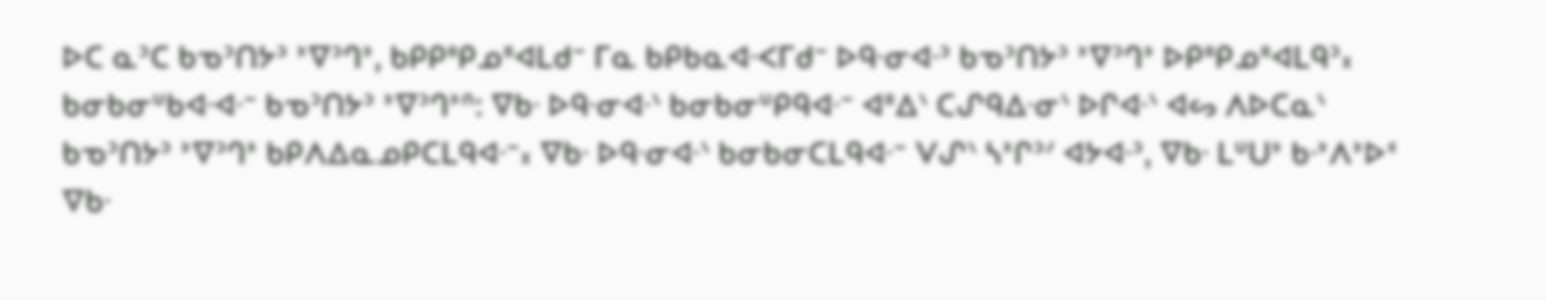ᐅᑕ ᓇᐣᑕ ᑲᓀᐣᑎᔭᐣ ᕑᐁᐣᒉᕑ, ᑲᑭᑭᐦᑭᓄᐦᐊᒪᑯᐨ ᒥᓇ ᑲᑭᑲᓇᐊᐧᐸᒥᑯᐨ ᐅᑫᐧᓂᐊᐧᐣ ᑲᓀᐣᑎᔭᐣ ᕑᐁᐣᒉᕑ ᐅᑭᐦᑭᓄᐦᐊᒪᑫᐣ᙮
ᑲᓂᑲᓂᐡᑲᐊᐧᐊᐧᐨ ᑲᓀᐣᑎᔭᐣ ᕑᐁᐣᒉᕑᐢ: ᐁᑲᐧ ᐅᑫᐧᓂᐊᐧᐠ ᑲᓂᑲᓂᐡᑭᑫᐊᐧᐨ ᐊᐦᐃᐠ ᑕᔑᑫᐃᐧᓂᐠ ᐅᒋᐊᐧᐠ ᐊᔕ ᐱᐅᑕᓇᐠ ᑲᓀᐣᑎᔭᐣ ᕑᐁᐣᒉᕑ ᑲᑭᐱᐃᓇᓄᑭᑕᒪᑫᐊᐧᐨ᙮ ᐁᑲᐧ ᐅᑫᐧᓂᐊᐧᐠ ᑲᓂᑲᓂᑕᒪᑫᐊᐧᐨ ᐯᔑᐠ ᓴᕑᒋᐣᐟ ᐊᔭᐊᐧᐣ, ᐁᑲᐧ ᒪᐡᑌᕑ ᑲᐧᕑᐱᕑᐅᓫ ᐁᑲᐧ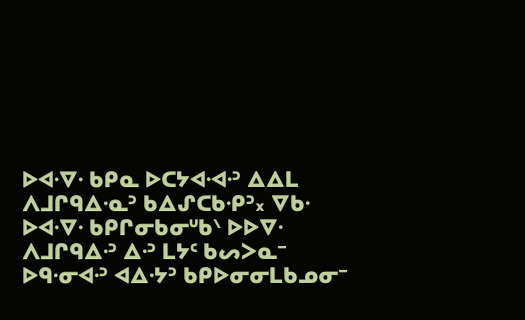ᐅᐊᐧᐁᐧ ᑲᑭᓇ ᐅᑕᔭᐊᐧᐊᐧᐣ ᐃᐃᒪ ᐱᒧᒋᑫᐃᐧᓇᐣ ᑲᐃᔑᑕᑲᐧᑭᐣ᙮ ᐁᑲᐧ ᐅᐊᐧᐁᐧ ᑲᑭᒋᓂᑲᓂᐡᑲᐠ ᐅᐅᐁᐧ ᐱᒧᒋᑫᐃᐧᐣ ᐃᐧᐣ ᒪᔭᑦ ᑲᔕᐳᓇᐨ ᐅᑫᐧᓂᐊᐧᐣ ᐊᐃᐧᔭᐣ ᑲᑭᐅᓂᓂᒪᑲᓄᓂᐨ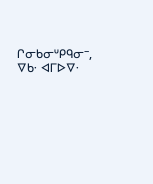ᒋᓂᑲᓂᐡᑭᑫᓂᐨ, ᐁᑲᐧ ᐊᒥᐅᐁᐧ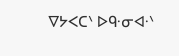ᐁᔭᐸᑕᐠ ᐅᑫᐧᓂᐊᐧᐠ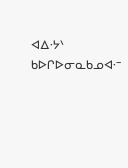ᐊᐃᐧᔭᐠ ᑲᐅᒋᐅᓂᓇᑲᓄᐊᐧᐨ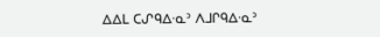ᐃᐃᒪ ᑕᔑᑫᐃᐧᓇᐣ ᐱᒧᒋᑫᐃᐧᓇᐣ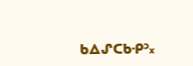ᑲᐃᔑᑕᑲᐧᑭᐣ᙮